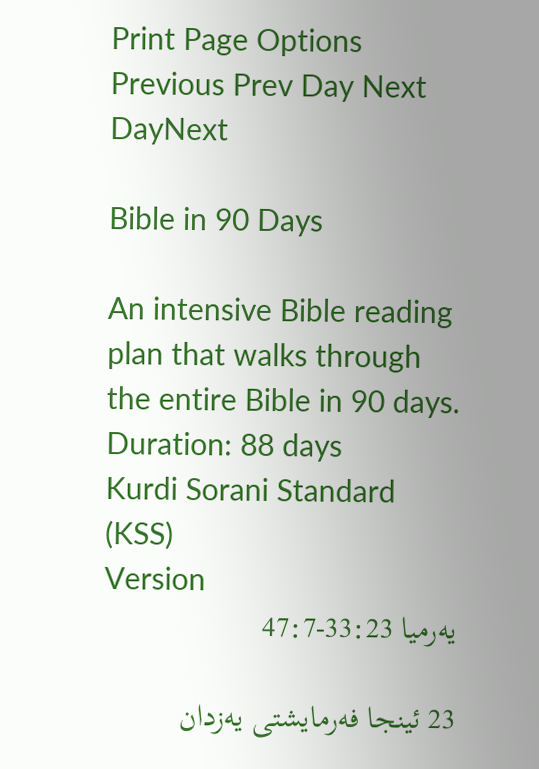Print Page Options
Previous Prev Day Next DayNext

Bible in 90 Days

An intensive Bible reading plan that walks through the entire Bible in 90 days.
Duration: 88 days
Kurdi Sorani Standard (KSS)
Version
یەرمیا 33:23-47:7

23 ئینجا فەرمایشتی یەزدان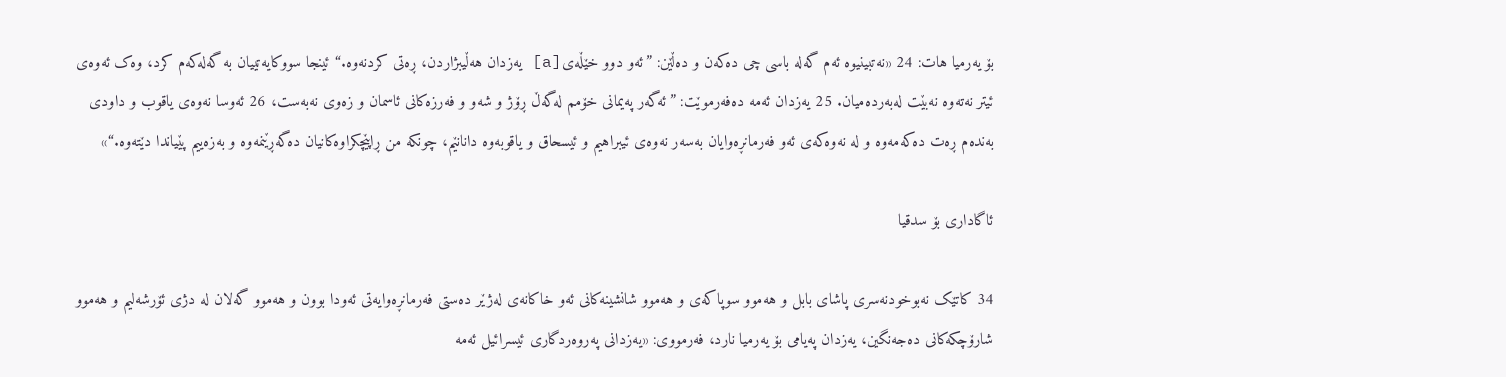بۆ یەرمیا هات: 24 «نەتبینیوە ئەم گەلە باسی چی دەکەن و دەڵێن: ”ئەو دوو خێڵەی[a] یەزدان هەڵیبژاردن، ڕەتی کردنەوە.“ ئینجا سووکایەتییان بە گەلەکەم کرد، وەک ئەوەی ئیتر نەتەوە نەبێت لەبەردەمیان. 25 یەزدان ئەمە دەفەرموێت: ”ئەگەر پەیمانی خۆمم لەگەڵ ڕۆژ و شەو و فەرزەکانی ئاسمان و زەوی نەبەست، 26 ئەوسا نەوەی یاقوب و داودی بەندەم ڕەت دەکەمەوە و لە نەوەکەی ئەو فەرمانڕەوایان بەسەر نەوەی ئیبراهیم و ئیسحاق و یاقوبەوە دانانێم، چونکە من ڕاپێچکراوەکانیان دەگەڕێنمەوە و بەزەییم پێیاندا دێتەوە.“»

ئاگاداری بۆ سدقیا

34 کاتێک نەبوخودنەسری پاشای بابل و هەموو سوپاکەی و هەموو شانشینەکانی ئەو خاکانەی لەژێر دەستی فەرمانڕەوایەتی ئەودا بوون و هەموو گەلان لە دژی ئۆرشەلیم و هەموو شارۆچکەکانی دەجەنگین، یەزدان پەیامی بۆ یەرمیا نارد، فەرمووی: «یەزدانی پەروەردگاری ئیسرائیل ئەمە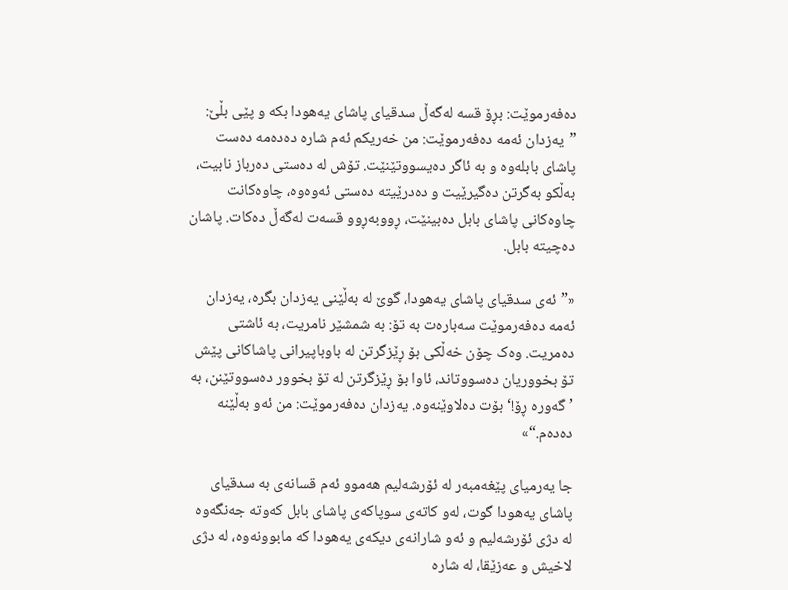دەفەرموێت: بڕۆ قسە لەگەڵ سدقیای پاشای یەهودا بکە و پێی بڵێ: ”یەزدان ئەمە دەفەرموێت: من خەریکم ئەم شارە دەدەمە دەست پاشای بابلەوە و بە ئاگر دەیسووتێنێت. تۆش لە دەستی دەرباز نابیت، بەڵکو بەگرتن دەگیرێیت و دەدرێیتە دەستی ئەوەوە، چاوەکانت چاوەکانی پاشای بابل دەبینێت، ڕووبەڕوو قسەت لەگەڵ دەکات. پاشان دەچیتە بابل.

«”ئەی سدقیای پاشای یەهودا، گوێ لە بەڵێنی یەزدان بگرە، یەزدان ئەمە دەفەرموێت سەبارەت بە تۆ: بە شمشێر نامریت، بە ئاشتی دەمریت. وەک چۆن خەڵکی بۆ ڕێزگرتن لە باوباپیرانی پاشاکانی پێش تۆ بخووریان دەسووتاند، ئاوا بۆ ڕێزگرتن لە تۆ بخوور دەسووتێنن، بە ’گەورە ڕۆ!‘ بۆت دەلاوێنەوە. یەزدان دەفەرموێت: من ئەو بەڵێنە دەدەم.“»

جا یەرمیای پێغەمبەر لە ئۆرشەلیم هەموو ئەم قسانەی بە سدقیای پاشای یەهودا گوت، لەو کاتەی سوپاکەی پاشای بابل کەوتە جەنگەوە لە دژی ئۆرشەلیم و ئەو شارانەی دیکەی یەهودا کە مابوونەوە، لە دژی لاخیش و عەزێقا، لە شارە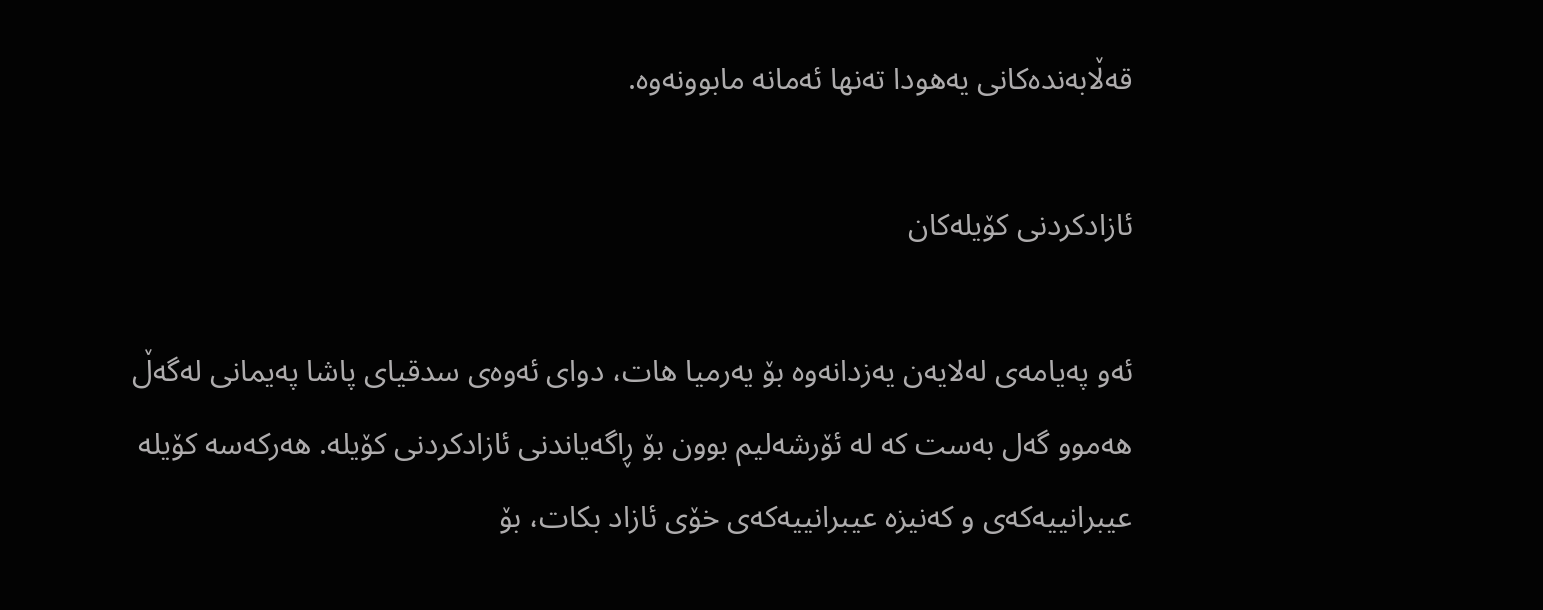قەڵابەندەکانی یەهودا تەنها ئەمانە مابوونەوە.

ئازادکردنی کۆیلەکان

ئەو پەیامەی لەلایەن یەزدانەوە بۆ یەرمیا هات، دوای ئەوەی سدقیای پاشا پەیمانی لەگەڵ هەموو گەل بەست کە لە ئۆرشەلیم بوون بۆ ڕاگەیاندنی ئازادکردنی کۆیلە. هەرکەسە کۆیلە عیبرانییەکەی و کەنیزە عیبرانییەکەی خۆی ئازاد بکات، بۆ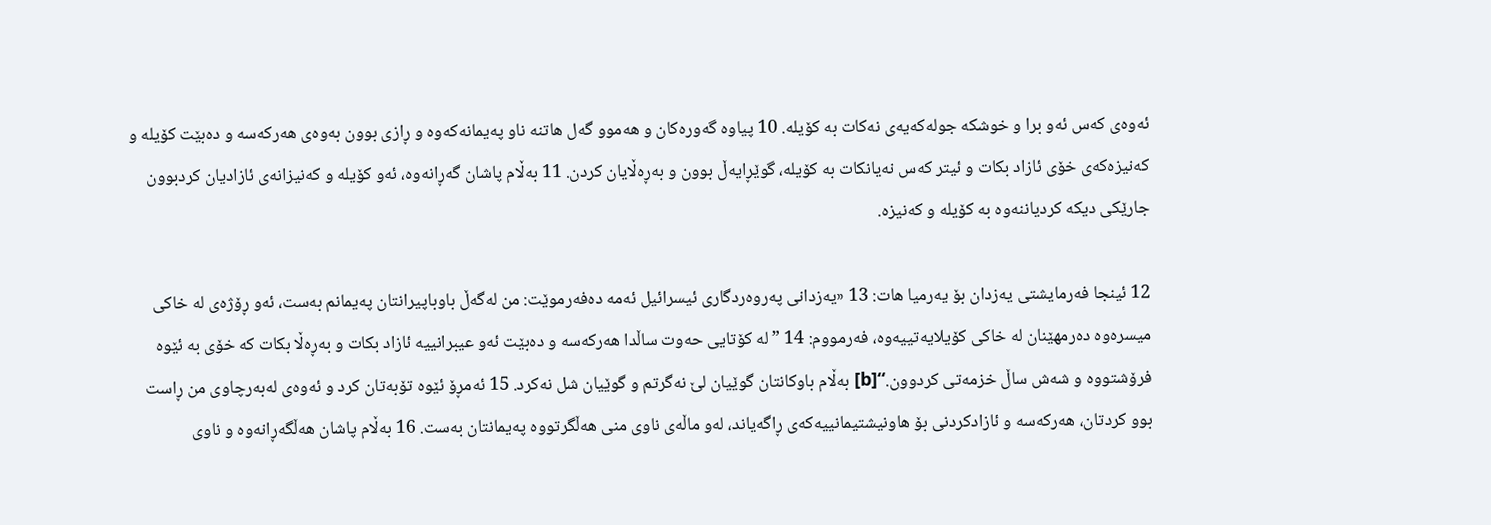ئەوەی کەس ئەو برا و خوشکە جولەکەیەی نەکات بە کۆیلە. 10 پیاوە گەورەکان و هەموو گەل هاتنە ناو پەیمانەکەوە و ڕازی بوون بەوەی هەرکەسە و دەبێت کۆیلە و کەنیزەکەی خۆی ئازاد بکات و ئیتر کەس نەیانکات بە کۆیلە، گوێڕایەڵ بوون و بەڕەڵایان کردن. 11 بەڵام پاشان گەڕانەوە، ئەو کۆیلە و کەنیزانەی ئازادیان کردبوون جارێکی دیکە کردیاننەوە بە کۆیلە و کەنیزە.

12 ئینجا فەرمایشتی یەزدان بۆ یەرمیا هات: 13 «یەزدانی پەروەردگاری ئیسرائیل ئەمە دەفەرموێت: من لەگەڵ باوباپیرانتان پەیمانم بەست، ئەو ڕۆژەی لە خاکی میسرەوە دەرمهێنان لە خاکی کۆیلایەتییەوە، فەرمووم: 14 ”لە کۆتایی حەوت ساڵدا هەرکەسە و دەبێت ئەو عیبرانییە ئازاد بکات و بەڕەڵا بکات کە خۆی بە ئێوە فرۆشتووە و شەش ساڵ خزمەتی کردوون.“[b] بەڵام باوکانتان گوێیان لێ نەگرتم و گوێیان شل نەکرد. 15 ئەمڕۆ ئێوە تۆبەتان کرد و ئەوەی لەبەرچاوی من ڕاست بوو کردتان، هەرکەسە و ئازادکردنی بۆ هاونیشتیمانییەکەی ڕاگەیاند، لەو ماڵەی ناوی منی هەڵگرتووە پەیمانتان بەست. 16 بەڵام پاشان هەڵگەڕانەوە و ناوی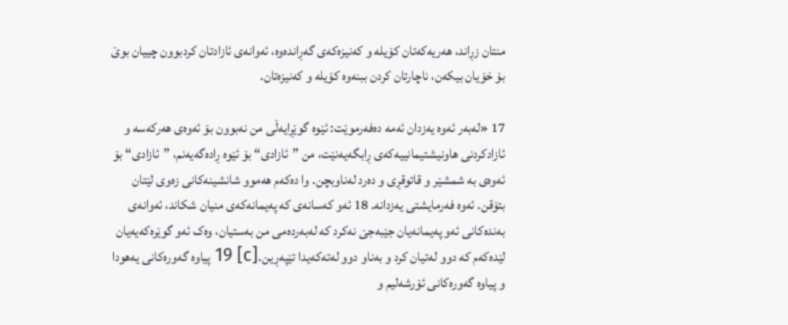منتان زڕاند، هەریەکەتان کۆیلە و کەنیزەکەی گەڕاندەوە، ئەوانەی ئازادتان کردبوون چییان بوێ بۆ خۆیان بیکەن، ناچارتان کردن ببنەوە کۆیلە و کەنیزەتان.

17 «لەبەر ئەوە یەزدان ئەمە دەفەرموێت: ئێوە گوێڕایەڵی من نەبوون بۆ ئەوەی هەرکەسە و ئازادکردنی هاونیشتیمانییەکەی ڕابگەیەنێت، من ”ئازادی“ بۆ ئێوە ڕادەگەیەنم، ”ئازادی“ بۆ ئەوەی بە شمشێر و قاتوقڕی و دەرد لەناوبچن. وا دەکەم هەموو شانشینەکانی زەوی لێتان بتۆقن. ئەوە فەرمایشتی یەزدانە. 18 ئەو کەسانەی کە پەیمانەکەی منیان شکاند، ئەوانەی بەندەکانی ئەو پەیمانەیان جێبەجێ نەکرد کە لەبەردەمی من بەستیان، وەک ئەو گوێرەکەیەیان لێدەکەم کە دوو لەتیان کرد و بەناو دوو لەتەکەیدا تێپەڕین.[c] 19 پیاوە گەورەکانی یەهودا و پیاوە گەورەکانی ئۆرشەلیم و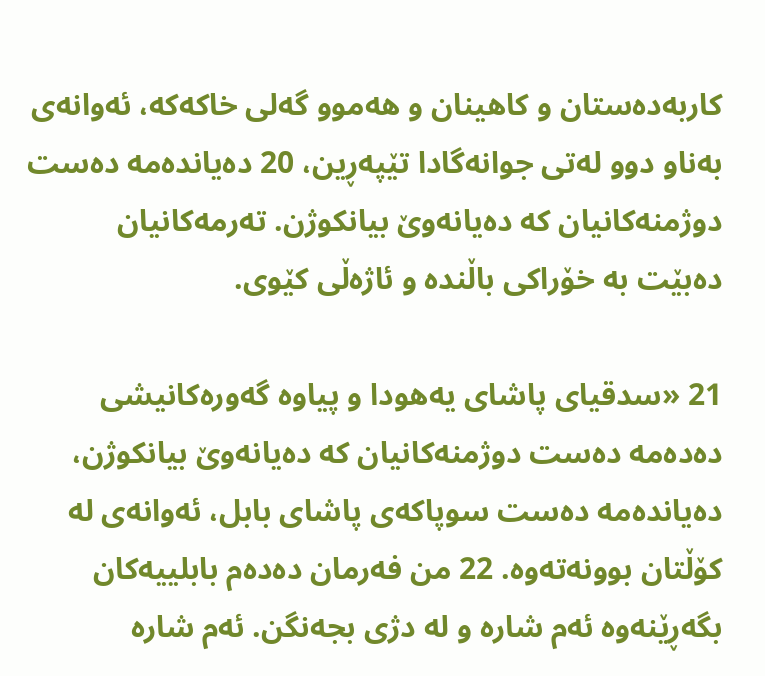کاربەدەستان و کاهینان و هەموو گەلی خاکەکە، ئەوانەی بەناو دوو لەتی جوانەگادا تێپەڕین، 20 دەیاندەمە دەست دوژمنەکانیان کە دەیانەوێ بیانکوژن. تەرمەکانیان دەبێت بە خۆراکی باڵندە و ئاژەڵی کێوی.

21 «سدقیای پاشای یەهودا و پیاوە گەورەکانیشی دەدەمە دەست دوژمنەکانیان کە دەیانەوێ بیانکوژن، دەیاندەمە دەست سوپاکەی پاشای بابل، ئەوانەی لە کۆڵتان بوونەتەوە. 22 من فەرمان دەدەم بابلییەکان بگەڕێنەوە ئەم شارە و لە دژی بجەنگن. ئەم شارە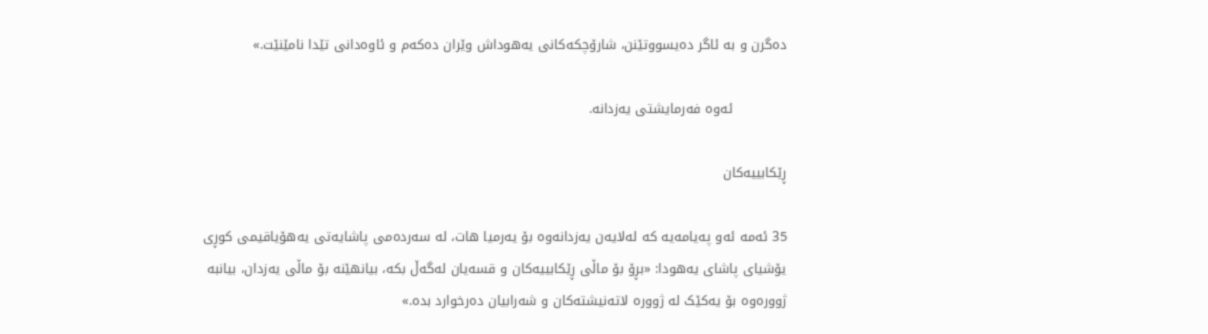دەگرن و بە ئاگر دەیسووتێنن، شارۆچکەکانی یەهوداش وێران دەکەم و ئاوەدانی تێدا نامێنێت.»

            ئەوە فەرمایشتی یەزدانە.

ڕێکابییەکان

35 ئەمە ئەو پەیامەیە کە لەلایەن یەزدانەوە بۆ یەرمیا هات، لە سەردەمی پاشایەتی یەهۆیاقیمی کوڕی یۆشیای پاشای یەهودا: «بڕۆ بۆ ماڵی ڕێکابییەکان و قسەیان لەگەڵ بکە، بیانهێنە بۆ ماڵی یەزدان، بیانبە ژوورەوە بۆ یەکێک لە ژوورە لاتەنیشتەکان و شەرابیان دەرخوارد بدە.»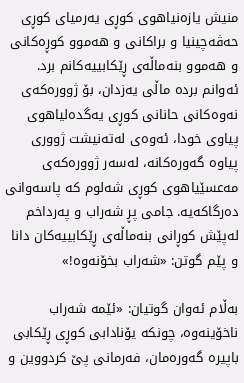منیش یازەنیاهوی کوڕی یەرمیای کوڕی حەڤەچینیا و براکانی و هەموو کوڕەکانی و هەموو بنەماڵەی ڕێکابییەکانم برد. ئەوانم بردە ماڵی یەزدان، بۆ ژوورەکەی نەوەکانی حانانی کوڕی یەگدەلیاهوی پیاوی خودا، ئەوەی لەتەنیشت ژووری پیاوە گەورەکانە، لەسەر ژوورەکەی مەعسێیاهوی کوڕی شەلوم کە پاسەوانی دەرگاکەیە. جامی پڕ شەراب و پەرداخم لەپێش کوڕانی بنەماڵەی ڕێکابییەکان دانا و پێم گوتن: «شەراب بخۆنەوە!»

بەڵام ئەوان گوتیان: «ئێمە شەراب ناخۆینەوە، چونکە یۆنادابی کوڕی ڕێکابی باپیرە گەورەمان، فەرمانی پێ کردووین و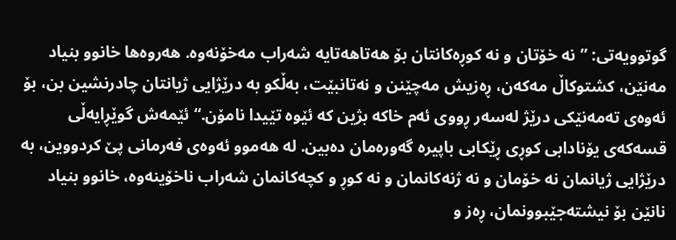گوتوویەتی: ”نە خۆتان و نە کوڕەکانتان بۆ هەتاهەتایە شەراب مەخۆنەوە. هەروەها خانوو بنیاد مەنێن، کشتوکاڵ مەکەن، ڕەزیش مەچێنن و نەتانبێت، بەڵکو بە درێژایی ژیانتان چادرنشین بن، بۆ ئەوەی تەمەنێکی درێژ لەسەر ڕووی ئەم خاکە بژین کە ئێوە تێیدا نامۆن.“ ئێمەش گوێڕایەڵی قسەکەی یۆنادابی کوڕی ڕێکابی باپیرە گەورەمان دەبین. لە هەموو ئەوەی فەرمانی پێ کردووین، بە درێژایی ژیانمان نە خۆمان و نە ژنەکانمان و نە کوڕ و کچەکانمان شەراب ناخۆینەوە، خانوو بنیاد نانێن بۆ نیشتەجێبوونمان، ڕەز و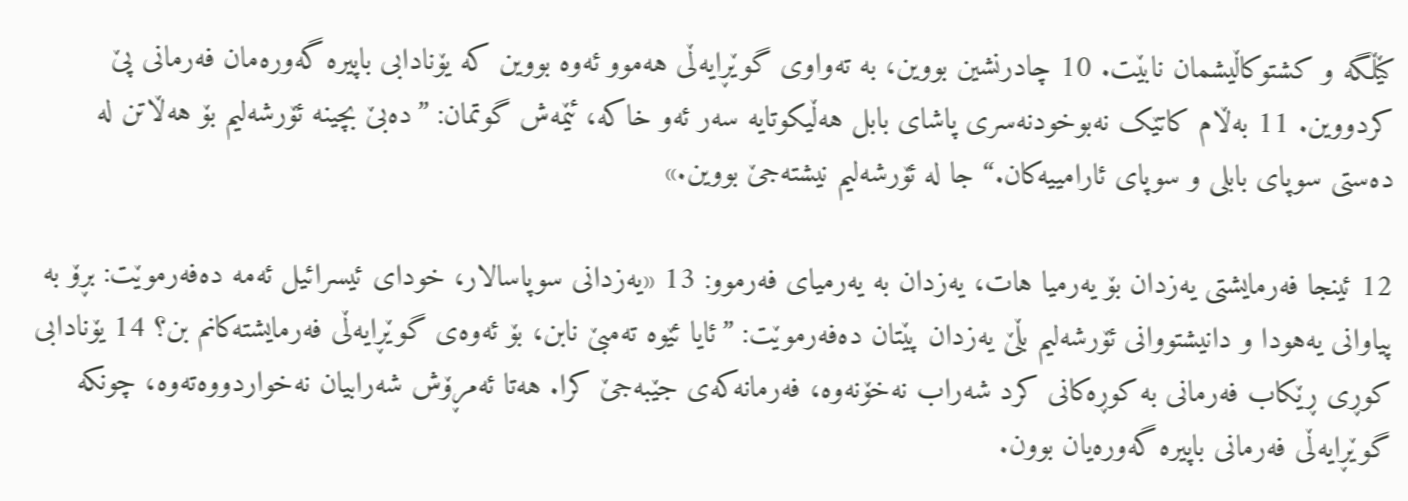کێڵگە و کشتوکاڵیشمان نابێت. 10 چادرنشین بووین، بە تەواوی گوێڕایەڵی هەموو ئەوە بووین کە یۆنادابی باپیرە گەورەمان فەرمانی پێ کردووین. 11 بەڵام کاتێک نەبوخودنەسری پاشای بابل هەڵیکوتایە سەر ئەو خاکە، ئێمەش گوتمان: ”دەبێ بچینە ئۆرشەلیم بۆ هەڵاتن لە دەستی سوپای بابلی و سوپای ئارامییەکان.“ جا لە ئۆرشەلیم نیشتەجێ بووین.»

12 ئینجا فەرمایشتی یەزدان بۆ یەرمیا هات، یەزدان بە یەرمیای فەرموو: 13 «یەزدانی سوپاسالار، خودای ئیسرائیل ئەمە دەفەرموێت: بڕۆ بە پیاوانی یەهودا و دانیشتووانی ئۆرشەلیم بڵێ یەزدان پێتان دەفەرموێت: ”ئایا ئێوە تەمبێ نابن، بۆ ئەوەی گوێڕایەڵی فەرمایشتەکانم بن؟ 14 یۆنادابی کوڕی ڕێکاب فەرمانی بە کوڕەکانی کرد شەراب نەخۆنەوە، فەرمانەکەی جێبەجێ کرا. هەتا ئەمڕۆش شەرابیان نەخواردووەتەوە، چونکە گوێڕایەڵی فەرمانی باپیرە گەورەیان بوون.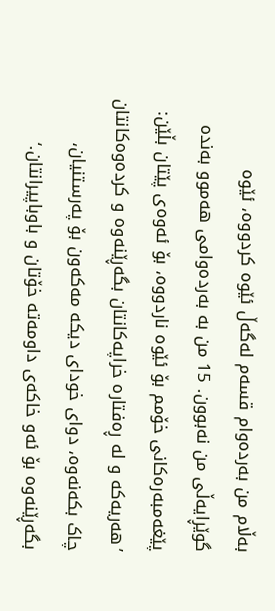بەڵام من بەردەوام قسەم لەگەڵ ئێوە کردووە، ئێوە گوێڕایەڵی من نەبوون. 15 من بە بەردەوامی هەموو بەندە پێغەمبەرەکانی خۆمم بۆ ئێوە ناردووە، بۆ ئەوەی پێتان بڵێن: ’هەریەکە و لە ڕەفتارە خراپەکانتان بگەڕێنەوە و کردەوەکانتان چاک بکەنەوە، دوای خودای دیکە مەکەون بۆ پەرستنیان، بگەڕێنەوە بۆ ئەو خاکەی داومەتە خۆتان و باوباپیرانتان.‘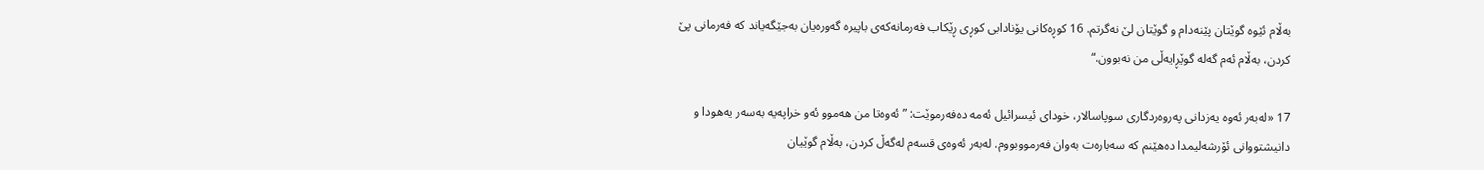بەڵام ئێوە گوێتان پێنەدام و گوێتان لێ نەگرتم. 16 کوڕەکانی یۆنادابی کوڕی ڕێکاب فەرمانەکەی باپیرە گەورەیان بەجێگەیاند کە فەرمانی پێ کردن، بەڵام ئەم گەلە گوێڕایەڵی من نەبوون.“

17 «لەبەر ئەوە یەزدانی پەروەردگاری سوپاسالار، خودای ئیسرائیل ئەمە دەفەرموێت: ”ئەوەتا من هەموو ئەو خراپەیە بەسەر یەهودا و دانیشتووانی ئۆرشەلیمدا دەهێنم کە سەبارەت بەوان فەرمووبووم. لەبەر ئەوەی قسەم لەگەڵ کردن، بەڵام گوێیان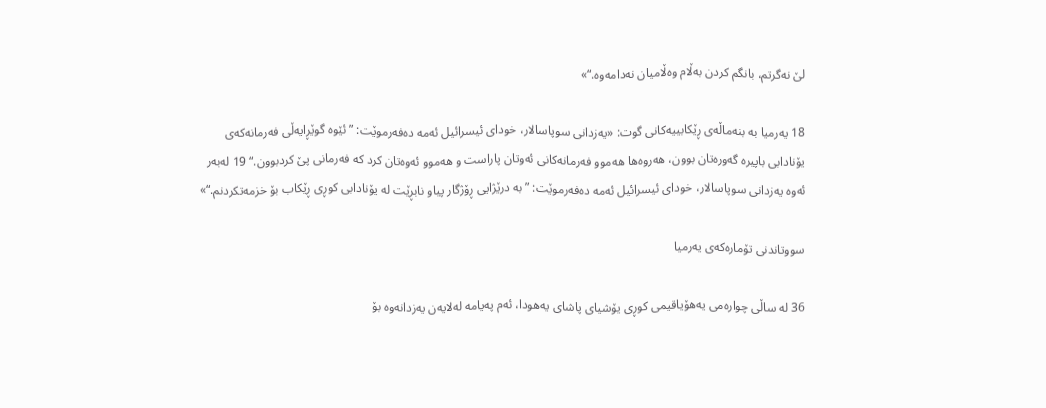لێ نەگرتم، بانگم کردن بەڵام وەڵامیان نەدامەوە.“»

18 یەرمیا بە بنەماڵەی ڕێکابییەکانی گوت: «یەزدانی سوپاسالار، خودای ئیسرائیل ئەمە دەفەرموێت: ”ئێوە گوێڕایەڵی فەرمانەکەی یۆنادابی باپیرە گەورەتان بوون، هەروەها هەموو فەرمانەکانی ئەوتان پاراست و هەموو ئەوەتان کرد کە فەرمانی پێ کردبوون.“ 19 لەبەر ئەوە یەزدانی سوپاسالار، خودای ئیسرائیل ئەمە دەفەرموێت: ”بە درێژایی ڕۆژگار پیاو نابڕێت لە یۆنادابی کوڕی ڕێکاب بۆ خزمەتکردنم.“»

سووتاندنی تۆمارەکەی یەرمیا

36 لە ساڵی چوارەمی یەهۆیاقیمی کوڕی یۆشیای پاشای یەهودا، ئەم پەیامە لەلایەن یەزدانەوە بۆ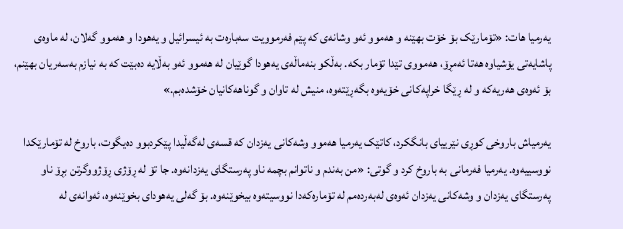یەرمیا هات: «تۆمارێک بۆ خۆت بهێنە و هەموو ئەو وشانەی کە پێم فەرموویت سەبارەت بە ئیسرائیل و یەهودا و هەموو گەلان، لە ماوەی پاشایەتی یۆشیاوە هەتا ئەمڕۆ، هەمووی تێدا تۆمار بکە. بەڵکو بنەماڵەی یەهودا گوێیان لە هەموو ئەو بەڵایە دەبێت کە بە نیازم بەسەریان بهێنم، بۆ ئەوەی هەریەکە و لە ڕێگا خراپەکانی خۆیەوە بگەڕێتەوە، منیش لە تاوان و گوناهەکانیان خۆشدەبم.»

یەرمیاش باروخی کوڕی نێرییای بانگکرد، کاتێک یەرمیا هەموو وشەکانی یەزدان کە قسەی لەگەڵیدا پێکردبوو دەیگوت، باروخ لە تۆمارێکدا نووسییەوە. یەرمیا فەرمانی بە باروخ کرد و گوتی: «من بەندم و ناتوانم بچمە ناو پەرستگای یەزدانەوە. جا تۆ لە ڕۆژی ڕۆژووگرتن بڕۆ ناو پەرستگای یەزدان و وشەکانی یەزدان ئەوەی لەبەردەمم لە تۆمارەکەدا نووسیتەوە بیخوێنەوە. بۆ گەلی یەهودای بخوێنەوە، ئەوانەی لە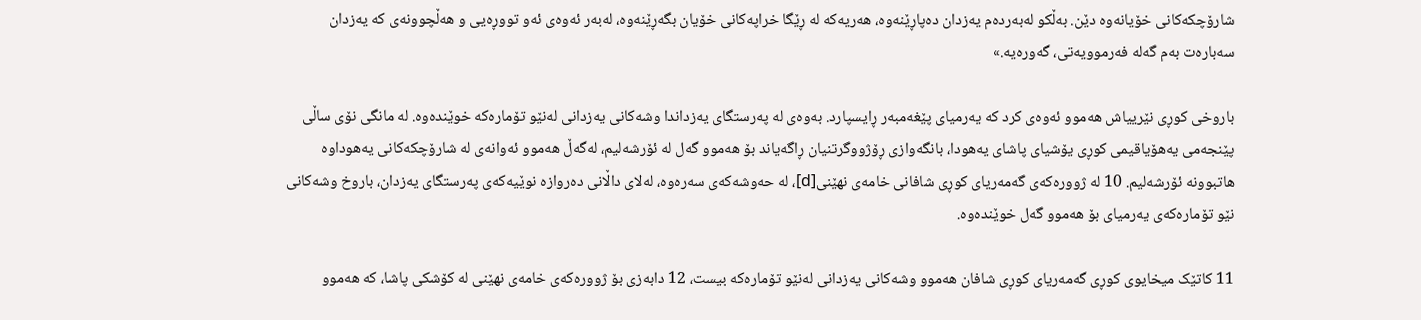شارۆچکەکانی خۆیانەوە دێن. بەڵکو لەبەردەم یەزدان دەپاڕێنەوە، هەریەکە لە ڕێگا خراپەکانی خۆیان بگەڕێنەوە، لەبەر ئەوەی ئەو تووڕەیی و هەڵچوونەی کە یەزدان سەبارەت بەم گەلە فەرموویەتی، گەورەیە.»

باروخی کوڕی نێرییاش هەموو ئەوەی کرد کە یەرمیای پێغەمبەر ڕایسپارد. بەوەی لە پەرستگای یەزداندا وشەکانی یەزدانی لەنێو تۆمارەکە خوێندەوە. لە مانگی نۆی ساڵی پێنجەمی یەهۆیاقیمی کوڕی یۆشیای پاشای یەهودا، بانگەوازی ڕۆژووگرتنیان ڕاگەیاند بۆ هەموو گەل لە ئۆرشەلیم، لەگەڵ هەموو ئەوانەی لە شارۆچکەکانی یەهوداوە هاتبوونە ئۆرشەلیم. 10 لە ژوورەکەی گەمەریای کوڕی شافانی خامەی نهێنی[d]، لە حەوشەکەی سەرەوە، لەلای داڵانی دەروازە نوێیەکەی پەرستگای یەزدان، باروخ وشەکانی نێو تۆمارەکەی یەرمیای بۆ هەموو گەل خوێندەوە.

11 کاتێک میخایوی کوڕی گەمەریای کوڕی شافان هەموو وشەکانی یەزدانی لەنێو تۆمارەکە بیست، 12 دابەزی بۆ ژوورەکەی خامەی نهێنی لە کۆشکی پاشا، کە هەموو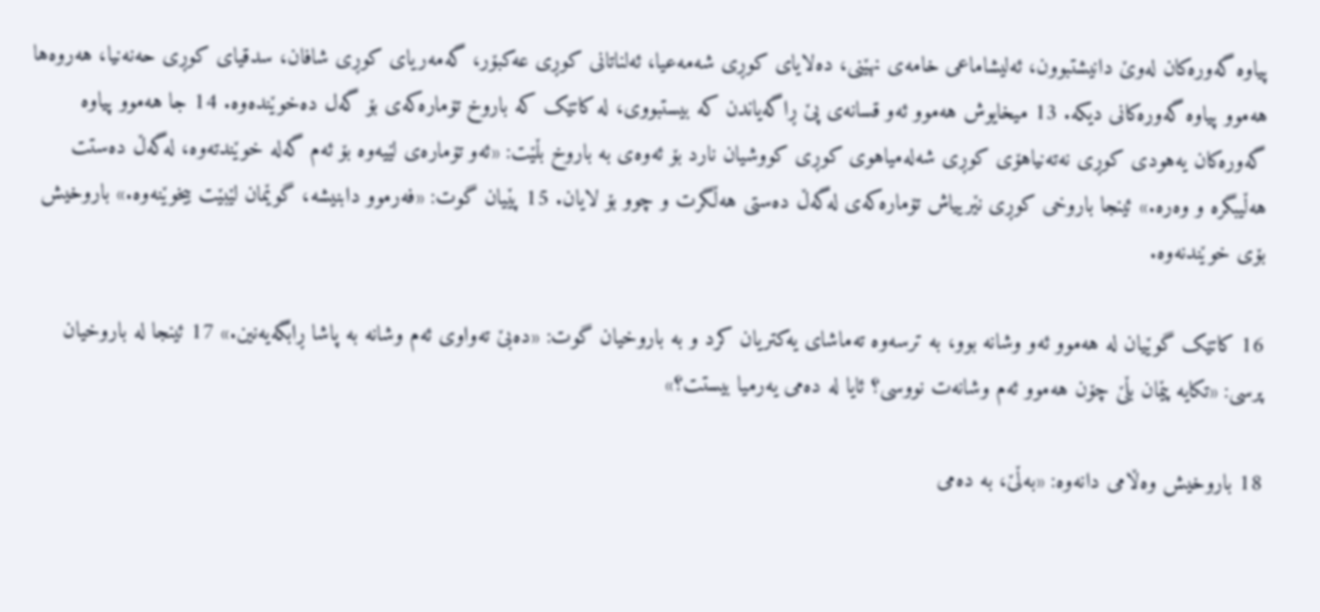پیاوە گەورەکان لەوێ دانیشتبوون، ئەلیشاماعی خامەی نهێنی، دەلایای کوڕی شەمەعیا، ئەلناتانی کوڕی عەکبۆر، گەمەریای کوڕی شافان، سدقیای کوڕی حەنەنیا، هەروەها هەموو پیاوە گەورەکانی دیکە. 13 میخایوش هەموو ئەو قسانەی پێ ڕاگەیاندن کە بیستبووی، لە کاتێک کە باروخ تۆمارەکەی بۆ گەل دەخوێندەوە. 14 جا هەموو پیاوە گەورەکان یەهودی کوڕی نەتەنیاهۆی کوڕی شەلەمیاهوی کوڕی کووشیان نارد بۆ ئەوەی بە باروخ بڵێت: «ئەو تۆمارەی لێیەوە بۆ ئەم گەلە خوێندتەوە، لەگەڵ دەستت هەڵیبگرە و وەرە.» ئینجا باروخی کوڕی نێرییاش تۆمارەکەی لەگەڵ دەستی هەڵگرت و چوو بۆ لایان. 15 پێیان گوت: «فەرموو دابنیشە، گوێمان لێبێت بیخوێنەوە.» باروخیش بۆی خوێندنەوە.

16 کاتێک گوێیان لە هەموو ئەو وشانە بوو، بە ترسەوە تەماشای یەکتریان کرد و بە باروخیان گوت: «دەبێ تەواوی ئەم وشانە بە پاشا ڕابگەیەنین.» 17 ئینجا لە باروخیان پرسی: «تکایە پێمان بڵێ چۆن هەموو ئەم وشانەت نووسی؟ ئایا لە دەمی یەرمیا بیستت؟»

18 باروخیش وەڵامی دانەوە: «بەڵێ، بە دەمی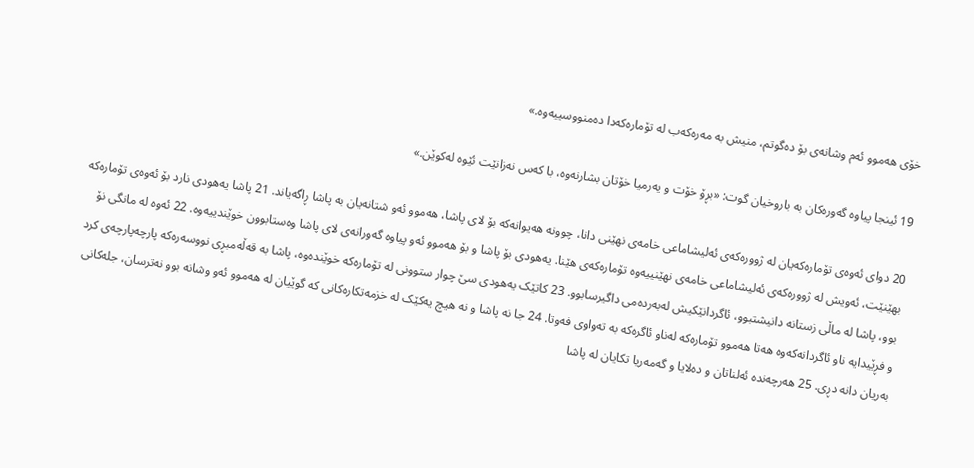خۆی هەموو ئەم وشانەی بۆ دەگوتم، منیش بە مەرەکەب لە تۆمارەکەدا دەمنووسییەوە.»

19 ئینجا پیاوە گەورەکان بە باروخیان گوت: «بڕۆ خۆت و یەرمیا خۆتان بشارنەوە، با کەس نەزانێت ئێوە لەکوێن.»

20 دوای ئەوەی تۆمارەکەیان لە ژوورەکەی ئەلیشاماعی خامەی نهێنی دانا، چوونە هەیوانەکە بۆ لای پاشا، هەموو ئەو شتانەیان بە پاشا ڕاگەیاند. 21 پاشا یەهودی نارد بۆ ئەوەی تۆمارەکە بهێنێت، ئەویش لە ژوورەکەی ئەلیشاماعی خامەی نهێنییەوە تۆمارەکەی هێنا. یەهودی بۆ پاشا و بۆ هەموو ئەو پیاوە گەورانەی لای پاشا وەستابوون خوێندییەوە. 22 ئەوە لە مانگی نۆ بوو، پاشا لە ماڵی زستانە دانیشتبوو، ئاگردانێکیش لەبەردەمی داگیرسابوو. 23 کاتێک یەهودی سێ چوار ستوونی لە تۆمارەکە خوێندەوە، پاشا بە قەڵەمبڕی نووسەرەکە پارچەپارچەی کرد و فڕێیدایە ناو ئاگردانەکەوە هەتا هەموو تۆمارەکە لەناو ئاگرەکە بە تەواوی فەوتا. 24 جا نە پاشا و نە هیچ یەکێک لە خزمەتکارەکانی کە گوێیان لە هەموو ئەو وشانە بوو نەترسان، جلەکانی بەریان دانە دڕی. 25 هەرچەندە ئەلناتان و دەلایا و گەمەریا تکایان لە پاشا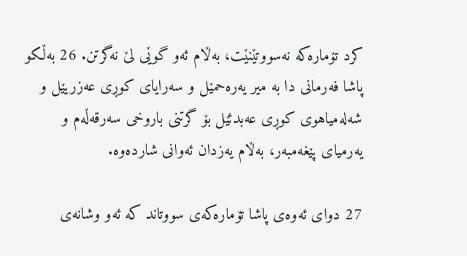کرد تۆمارەکە نەسووتێنێت، بەڵام ئەو گوێی لێ نەگرتن. 26 بەڵکو پاشا فەرمانی دا بە میر یەرەحمێل و سەرایای کوڕی عەزریێل و شەلەمیاهوی کوڕی عەبدئێل بۆ گرتنی باروخی سەرقەڵەم و یەرمیای پێغەمبەر، بەڵام یەزدان ئەوانی شاردەوە.

27 دوای ئەوەی پاشا تۆمارەکەی سووتاند کە ئەو وشانەی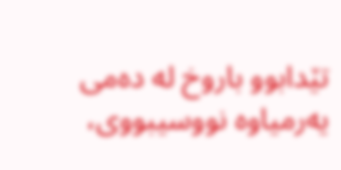تێدابوو باروخ لە دەمی یەرمیاوە نووسیبووی،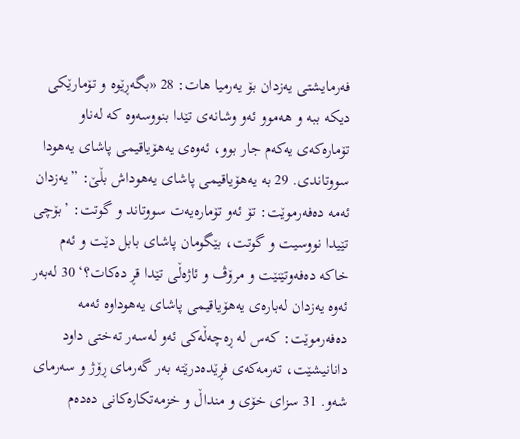فەرمایشتی یەزدان بۆ یەرمیا هات: 28 «بگەڕێوە و تۆمارێکی دیکە ببە و هەموو ئەو وشانەی تێدا بنووسەوە کە لەناو تۆمارەکەی یەکەم جار بوو، ئەوەی یەهۆیاقیمی پاشای یەهودا سووتاندی. 29 بە یەهۆیاقیمی پاشای یەهوداش بڵێ: ”یەزدان ئەمە دەفەرموێت: تۆ ئەو تۆمارەیەت سووتاند و گوتت: ’بۆچی تێیدا نووسیت و گوتت، بێگومان پاشای بابل دێت و ئەم خاکە دەفەوتێنێت و مرۆڤ و ئاژەڵی تێدا قڕ دەکات؟‘ 30 لەبەر ئەوە یەزدان لەبارەی یەهۆیاقیمی پاشای یەهوداوە ئەمە دەفەرموێت: کەس لە ڕەچەڵەکی ئەو لەسەر تەختی داود دانانیشێت، تەرمەکەی فڕێدەدرێتە بەر گەرمای ڕۆژ و سەرمای شەو. 31 سزای خۆی و منداڵ و خزمەتکارەکانی دەدەم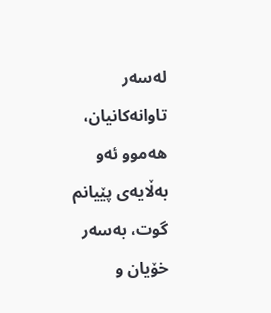لەسەر تاوانەکانیان، هەموو ئەو بەڵایەی پێیانم گوت، بەسەر خۆیان و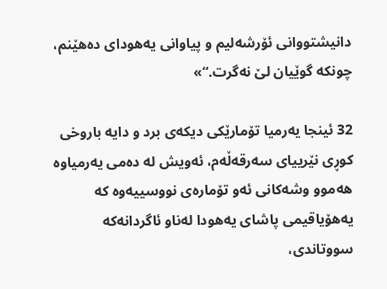دانیشتووانی ئۆرشەلیم و پیاوانی یەهودای دەهێنم، چونکە گوێیان لێ نەگرت.“»

32 ئینجا یەرمیا تۆمارێکی دیکەی برد و دایە باروخی کوڕی نێرییای سەرقەڵەم، ئەویش لە دەمی یەرمیاوە هەموو وشەکانی ئەو تۆمارەی نووسییەوە کە یەهۆیاقیمی پاشای یەهودا لەناو ئاگردانەکە سووتاندی،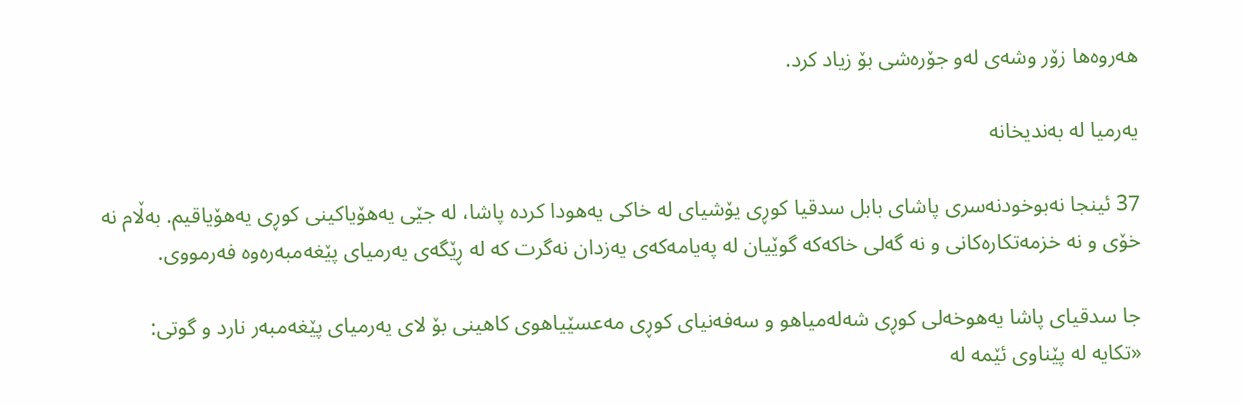هەروەها زۆر وشەی لەو جۆرەشی بۆ زیاد کرد.

یەرمیا لە بەندیخانە

37 ئینجا نەبوخودنەسری پاشای بابل سدقیا کوڕی یۆشیای لە خاکی یەهودا کردە پاشا، لە جێی یەهۆیاکینی کوڕی یەهۆیاقیم. بەڵام نە خۆی و نە خزمەتکارەکانی و نە گەلی خاکەکە گوێیان لە پەیامەکەی یەزدان نەگرت کە لە ڕێگەی یەرمیای پێغەمبەرەوە فەرمووی.

جا سدقیای پاشا یەهوخەلی کوڕی شەلەمیاهو و سەفەنیای کوڕی مەعسێیاهوی کاهینی بۆ لای یەرمیای پێغەمبەر نارد و گوتی: «تکایە لە پێناوی ئێمە لە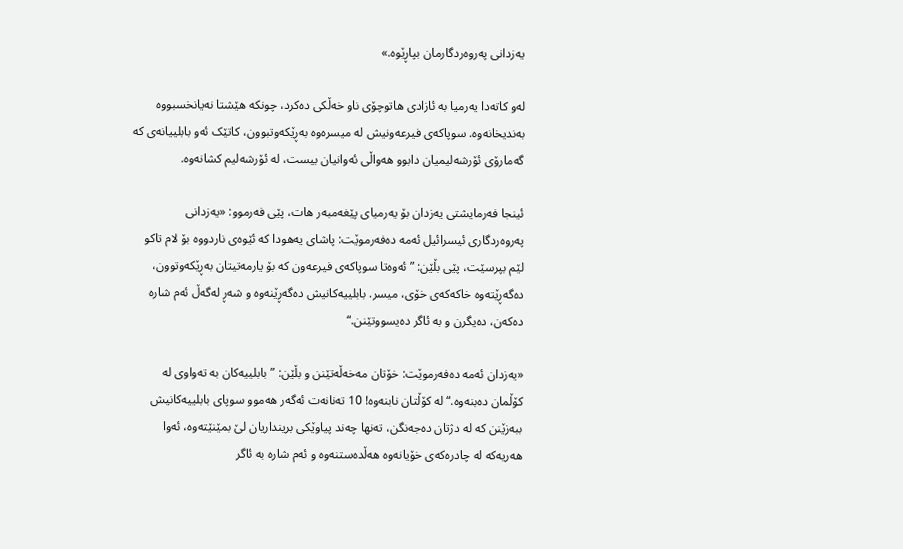یەزدانی پەروەردگارمان بپاڕێوە.»

لەو کاتەدا یەرمیا بە ئازادی هاتوچۆی ناو خەڵکی دەکرد، چونکە هێشتا نەیانخسبووە بەندیخانەوە. سوپاکەی فیرعەونیش لە میسرەوە بەڕێکەوتبوون، کاتێک ئەو بابلییانەی کە گەمارۆی ئۆرشەلیمیان دابوو هەواڵی ئەوانیان بیست، لە ئۆرشەلیم کشانەوە.

ئینجا فەرمایشتی یەزدان بۆ یەرمیای پێغەمبەر هات، پێی فەرموو: «یەزدانی پەروەردگاری ئیسرائیل ئەمە دەفەرموێت: پاشای یەهودا کە ئێوەی ناردووە بۆ لام تاکو لێم بپرسێت، پێی بڵێن: ”ئەوەتا سوپاکەی فیرعەون کە بۆ یارمەتیتان بەڕێکەوتوون، دەگەڕێتەوە خاکەکەی خۆی، میسر. بابلییەکانیش دەگەڕێنەوە و شەڕ لەگەڵ ئەم شارە دەکەن، دەیگرن و بە ئاگر دەیسووتێنن.“

«یەزدان ئەمە دەفەرموێت: خۆتان مەخەڵەتێنن و بڵێن: ”بابلییەکان بە تەواوی لە کۆڵمان دەبنەوە.“ لە کۆڵتان نابنەوە! 10 تەنانەت ئەگەر هەموو سوپای بابلییەکانیش ببەزێنن کە لە دژتان دەجەنگن، تەنها چەند پیاوێکی برینداریان لێ بمێنێتەوە، ئەوا هەریەکە لە چادرەکەی خۆیانەوە هەڵدەستنەوە و ئەم شارە بە ئاگر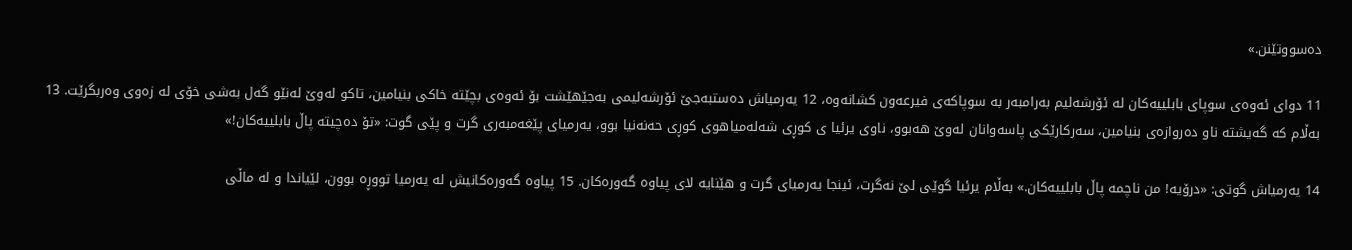دەسووتێنن.»

11 دوای ئەوەی سوپای بابلییەکان لە ئۆرشەلیم بەرامبەر بە سوپاکەی فیرعەون کشانەوە، 12 یەرمیاش دەستبەجێ ئۆرشەلیمی بەجێهێشت بۆ ئەوەی بچێتە خاکی بنیامین، تاکو لەوێ لەنێو گەل بەشی خۆی لە زەوی وەربگرێت. 13 بەڵام کە گەیشتە ناو دەروازەی بنیامین، سەرکارێکی پاسەوانان لەوێ هەبوو، ناوی یرئیا ی کوڕی شەلەمیاهوی کوڕی حەنەنیا بوو، یەرمیای پێغەمبەری گرت و پێی گوت: «تۆ دەچیتە پاڵ بابلییەکان!»

14 یەرمیاش گوتی: «درۆیە! من ناچمە پاڵ بابلییەکان.» بەڵام یرئیا گوێی لێ نەگرت، ئینجا یەرمیای گرت و هێنایە لای پیاوە گەورەکان. 15 پیاوە گەورەکانیش لە یەرمیا تووڕە بوون، لێیاندا و لە ماڵی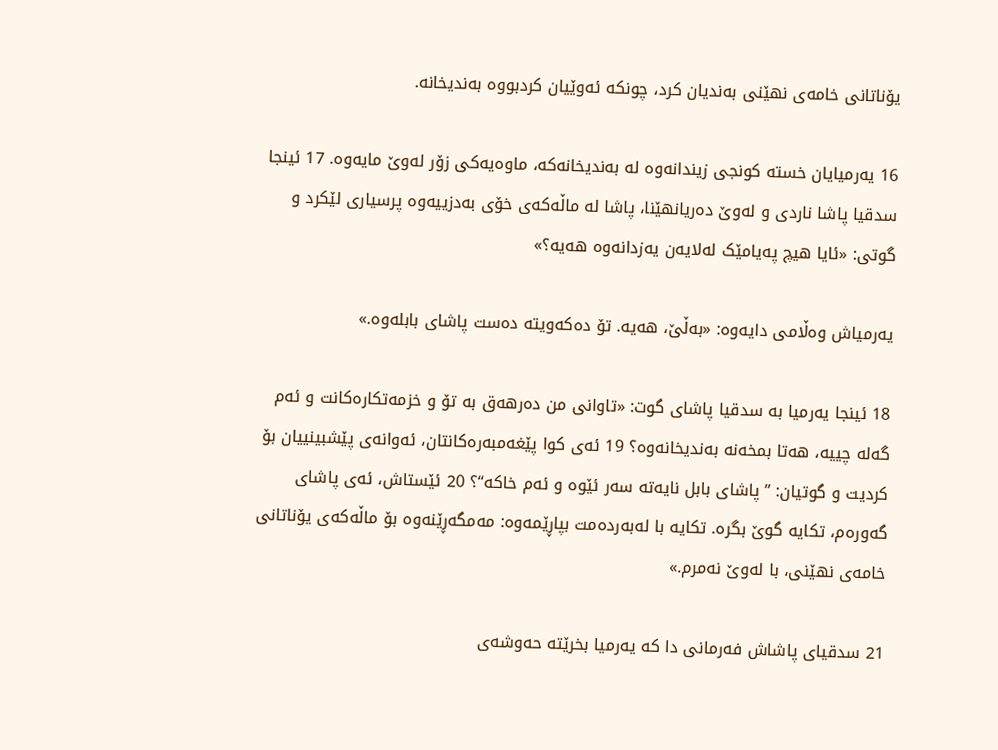یۆناتانی خامەی نهێنی بەندیان کرد، چونکە ئەوێیان کردبووە بەندیخانە.

16 یەرمیایان خستە کونجی زیندانەوە لە بەندیخانەکە، ماوەیەکی زۆر لەوێ مایەوە. 17 ئینجا سدقیا پاشا ناردی و لەوێ دەریانهێنا، پاشا لە ماڵەکەی خۆی بەدزییەوە پرسیاری لێکرد و گوتی: «ئایا هیچ پەیامێک لەلایەن یەزدانەوە هەیە؟»

یەرمیاش وەڵامی دایەوە: «بەڵێ، هەیە. تۆ دەکەویتە دەست پاشای بابلەوە.»

18 ئینجا یەرمیا بە سدقیا پاشای گوت: «تاوانی من دەرهەق بە تۆ و خزمەتکارەکانت و ئەم گەلە چییە، هەتا بمخەنە بەندیخانەوە؟ 19 ئەی کوا پێغەمبەرەکانتان، ئەوانەی پێشبینییان بۆ کردیت و گوتیان: ”پاشای بابل نایەتە سەر ئێوە و ئەم خاکە“؟ 20 ئێستاش، ئەی پاشای گەورەم، تکایە گوێ بگرە. تکایە با لەبەردەمت بپاڕێمەوە: مەمگەڕێنەوە بۆ ماڵەکەی یۆناتانی خامەی نهێنی، با لەوێ نەمرم.»

21 سدقیای پاشاش فەرمانی دا کە یەرمیا بخرێتە حەوشەی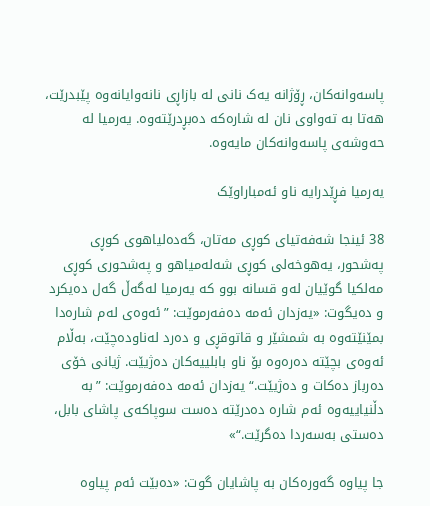پاسەوانەکان، ڕۆژانە یەک نانی لە بازاڕی نانەوایانەوە پێبدرێت، هەتا بە تەواوی نان لە شارەکە دەبڕدرێتەوە. یەرمیا لە حەوشەی پاسەوانەکان مایەوە.

یەرمیا فڕێدرایە ناو ئەمباراوێک

38 ئینجا شەفەتیای کوڕی مەتان، گەدەلیاهوی کوڕی پەشحور، یەهوخەلی کوڕی شەلەمیاهو و پەشحوری کوڕی مەلکیا گوێیان لەو قسانە بوو کە یەرمیا لەگەڵ گەل دەیکرد و دەیگوت: «یەزدان ئەمە دەفەرموێت: ”ئەوەی لەم شارەدا بمێنێتەوە بە شمشێر و قاتوقڕی و دەرد لەناودەچێت، بەڵام ئەوەی بچێتە دەرەوە بۆ ناو بابلییەکان دەژیێت. ژیانی خۆی دەرباز دەکات و دەژیێت.“ یەزدان ئەمە دەفەرموێت: ”بە دڵنیاییەوە ئەم شارە دەدرێتە دەست سوپاکەی پاشای بابل، دەستی بەسەردا دەگرێت.“»

جا پیاوە گەورەکان بە پاشایان گوت: «دەبێت ئەم پیاوە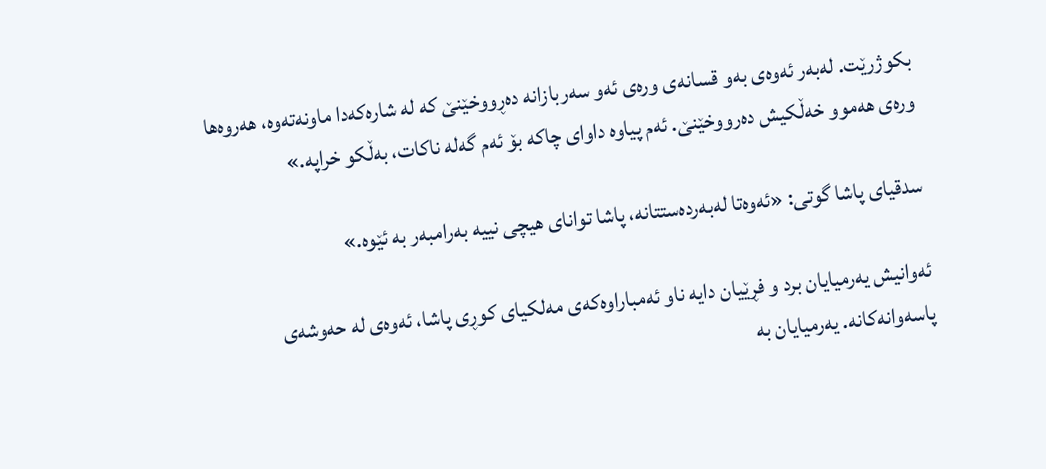بکوژرێت. لەبەر ئەوەی بەو قسانەی ورەی ئەو سەربازانە دەڕووخێنێ کە لە شارەکەدا ماونەتەوە، هەروەها ورەی هەموو خەڵکیش دەرووخێنێ. ئەم پیاوە داوای چاکە بۆ ئەم گەلە ناکات، بەڵکو خراپە.»

سدقیای پاشا گوتی: «ئەوەتا لەبەردەستتانە، پاشا توانای هیچی نییە بەرامبەر بە ئێوە.»

ئەوانیش یەرمیایان برد و فڕێیان دایە ناو ئەمباراوەکەی مەلکیای کوڕی پاشا، ئەوەی لە حەوشەی پاسەوانەکانە. یەرمیایان بە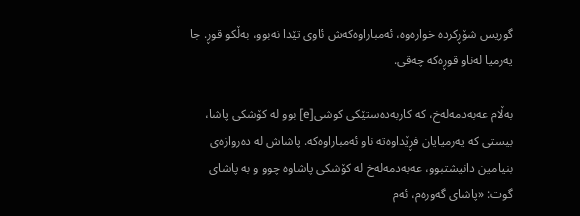گوریس شۆڕکردە خوارەوە، ئەمباراوەکەش ئاوی تێدا نەبوو، بەڵکو قوڕ. جا یەرمیا لەناو قوڕەکە چەقی.

بەڵام عەبەدمەلەخ، کە کاربەدەستێکی کوشی[e] بوو لە کۆشکی پاشا، بیستی کە یەرمیایان فڕێداوەتە ناو ئەمباراوەکە. پاشاش لە دەروازەی بنیامین دانیشتبوو، عەبەدمەلەخ لە کۆشکی پاشاوە چوو و بە پاشای گوت: «پاشای گەورەم، ئەم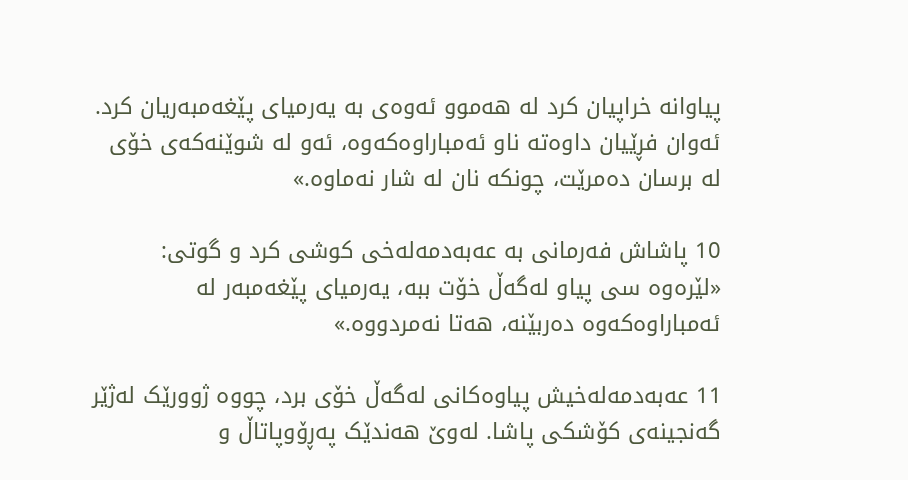پیاوانە خراپیان کرد لە هەموو ئەوەی بە یەرمیای پێغەمبەریان کرد. ئەوان فڕێیان داوەتە ناو ئەمباراوەکەوە، ئەو لە شوێنەکەی خۆی لە برسان دەمرێت، چونکە نان لە شار نەماوە.»

10 پاشاش فەرمانی بە عەبەدمەلەخی کوشی کرد و گوتی: «لێرەوە سی پیاو لەگەڵ خۆت ببە، یەرمیای پێغەمبەر لە ئەمباراوەکەوە دەربێنە، هەتا نەمردووە.»

11 عەبەدمەلەخیش پیاوەکانی لەگەڵ خۆی برد، چووە ژوورێک لەژێر گەنجینەی کۆشکی پاشا. لەوێ هەندێک پەڕۆوپاتاڵ و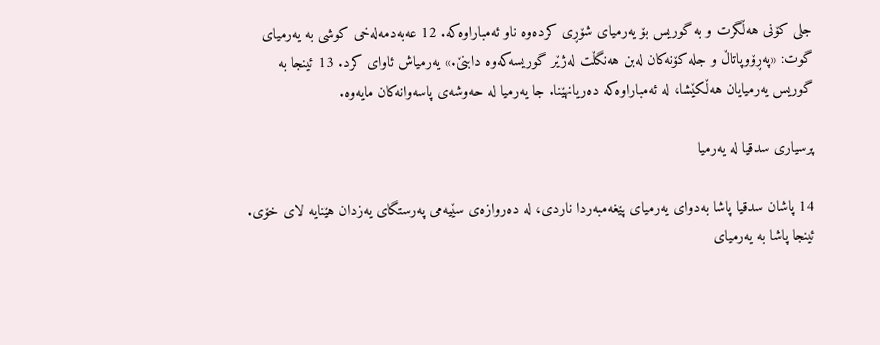جلی کۆنی هەڵگرت و بە گوریس بۆ یەرمیای شۆڕی کردەوە ناو ئەمباراوەکە. 12 عەبەدمەلەخی کوشی بە یەرمیای گوت: «پەڕۆوپاتاڵ و جلە کۆنەکان لەبن هەنگڵت لەژێر گوریسەکەوە دابنێ.» یەرمیاش ئاوای کرد. 13 ئینجا بە گوریس یەرمیایان هەڵکێشا، لە ئەمباراوەکە دەریانهێنا. جا یەرمیا لە حەوشەی پاسەوانەکان مایەوە.

پرسیاری سدقیا لە یەرمیا

14 پاشان سدقیا پاشا بەدوای یەرمیای پێغەمبەردا ناردی، لە دەروازەی سێیەمی پەرستگای یەزدان هێنایە لای خۆی. ئینجا پاشا بە یەرمیای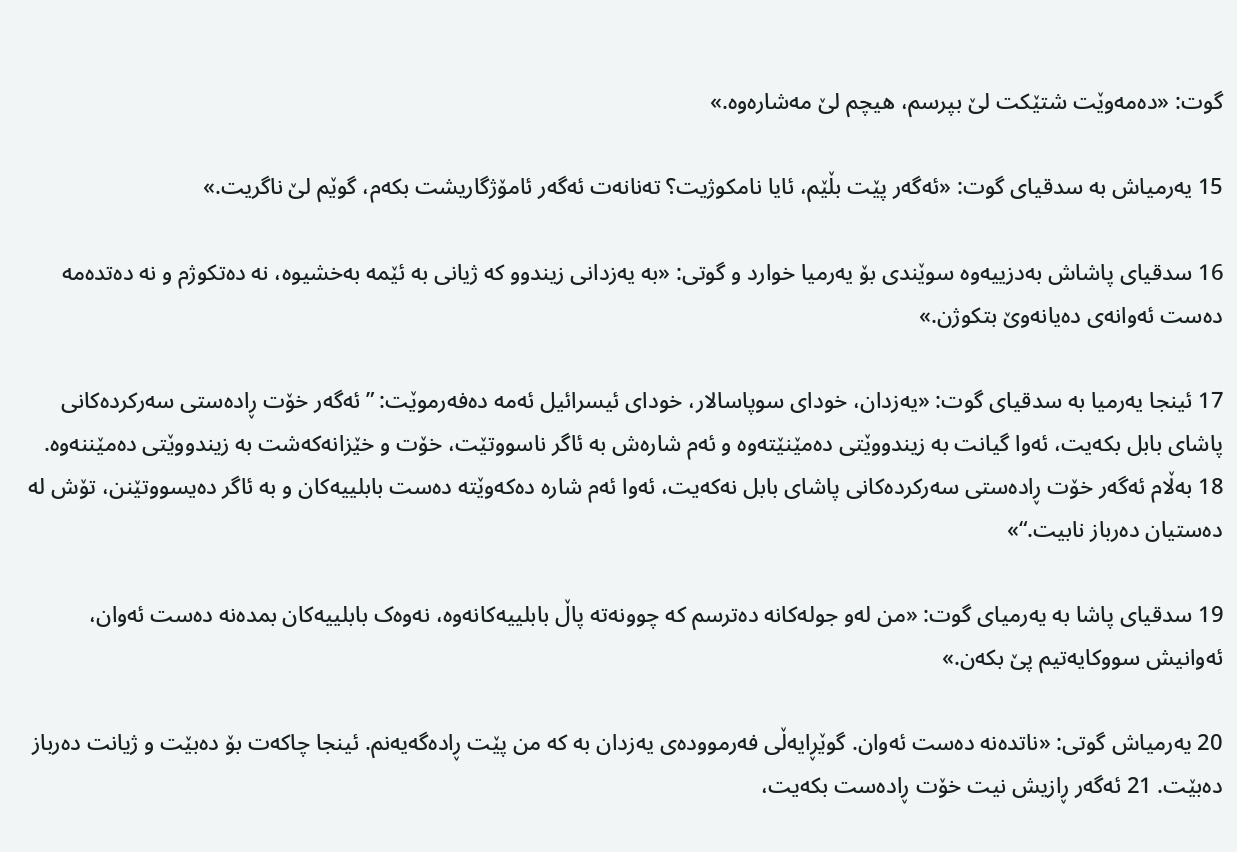گوت: «دەمەوێت شتێکت لێ بپرسم، هیچم لێ مەشارەوە.»

15 یەرمیاش بە سدقیای گوت: «ئەگەر پێت بڵێم، ئایا نامکوژیت؟ تەنانەت ئەگەر ئامۆژگاریشت بکەم، گوێم لێ ناگریت.»

16 سدقیای پاشاش بەدزییەوە سوێندی بۆ یەرمیا خوارد و گوتی: «بە یەزدانی زیندوو کە ژیانی بە ئێمە بەخشیوە، نە دەتکوژم و نە دەتدەمە دەست ئەوانەی دەیانەوێ بتکوژن.»

17 ئینجا یەرمیا بە سدقیای گوت: «یەزدان، خودای سوپاسالار، خودای ئیسرائیل ئەمە دەفەرموێت: ”ئەگەر خۆت ڕادەستی سەرکردەکانی پاشای بابل بکەیت، ئەوا گیانت بە زیندووێتی دەمێنێتەوە و ئەم شارەش بە ئاگر ناسووتێت، خۆت و خێزانەکەشت بە زیندووێتی دەمێننەوە. 18 بەڵام ئەگەر خۆت ڕادەستی سەرکردەکانی پاشای بابل نەکەیت، ئەوا ئەم شارە دەکەوێتە دەست بابلییەکان و بە ئاگر دەیسووتێنن، تۆش لە دەستیان دەرباز نابیت.“»

19 سدقیای پاشا بە یەرمیای گوت: «من لەو جولەکانە دەترسم کە چوونەتە پاڵ بابلییەکانەوە، نەوەک بابلییەکان بمدەنە دەست ئەوان، ئەوانیش سووکایەتیم پێ بکەن.»

20 یەرمیاش گوتی: «ناتدەنە دەست ئەوان. گوێڕایەڵی فەرموودەی یەزدان بە کە من پێت ڕادەگەیەنم. ئینجا چاکەت بۆ دەبێت و ژیانت دەرباز دەبێت. 21 ئەگەر ڕازیش نیت خۆت ڕادەست بکەیت،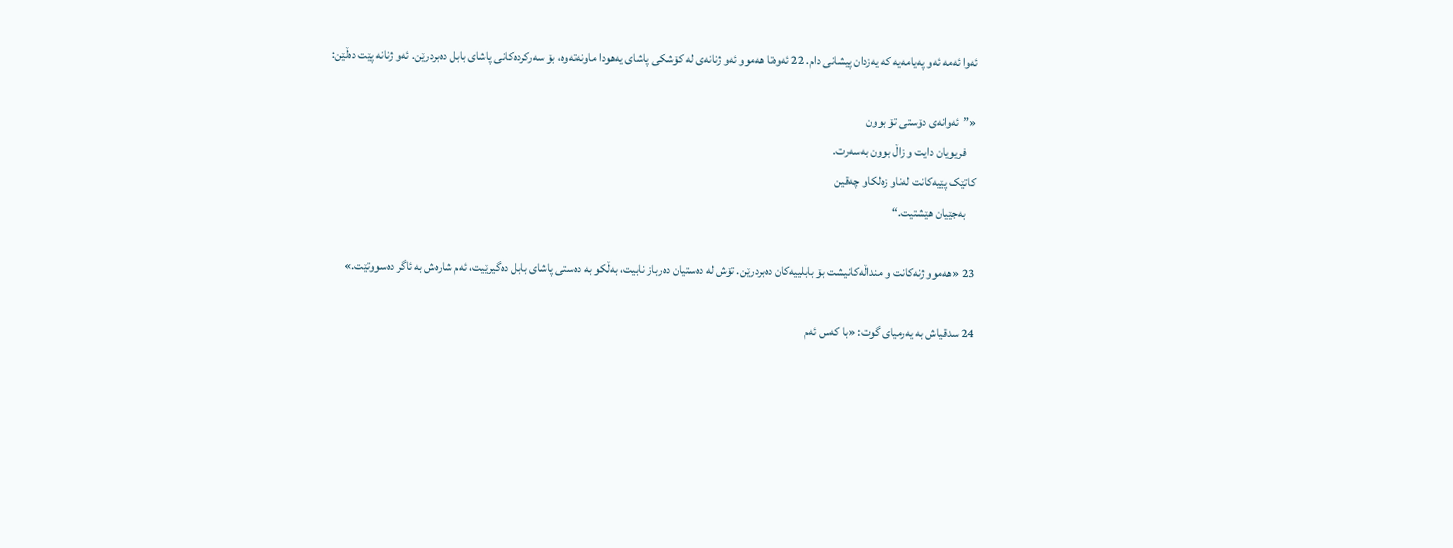ئەوا ئەمە ئەو پەیامەیە کە یەزدان پیشانی دام. 22 ئەوەتا هەموو ئەو ژنانەی لە کۆشکی پاشای یەهودا ماونەتەوە، بۆ سەرکردەکانی پاشای بابل دەبردرێن. ئەو ژنانە پێت دەڵێن:

«”ئەوانەی دۆستی تۆ بوون
    فریویان دایت و زاڵ بوون بەسەرت.
کاتێک پێیەکانت لەناو زەلکاو چەقین
    بەجێیان هێشتیت.“

23 «هەموو ژنەکانت و منداڵەکانیشت بۆ بابلییەکان دەبردرێن. تۆش لە دەستیان دەرباز نابیت، بەڵکو بە دەستی پاشای بابل دەگیرێیت، ئەم شارەش بە ئاگر دەسووتێت.»

24 سدقیاش بە یەرمیای گوت: «با کەس ئەم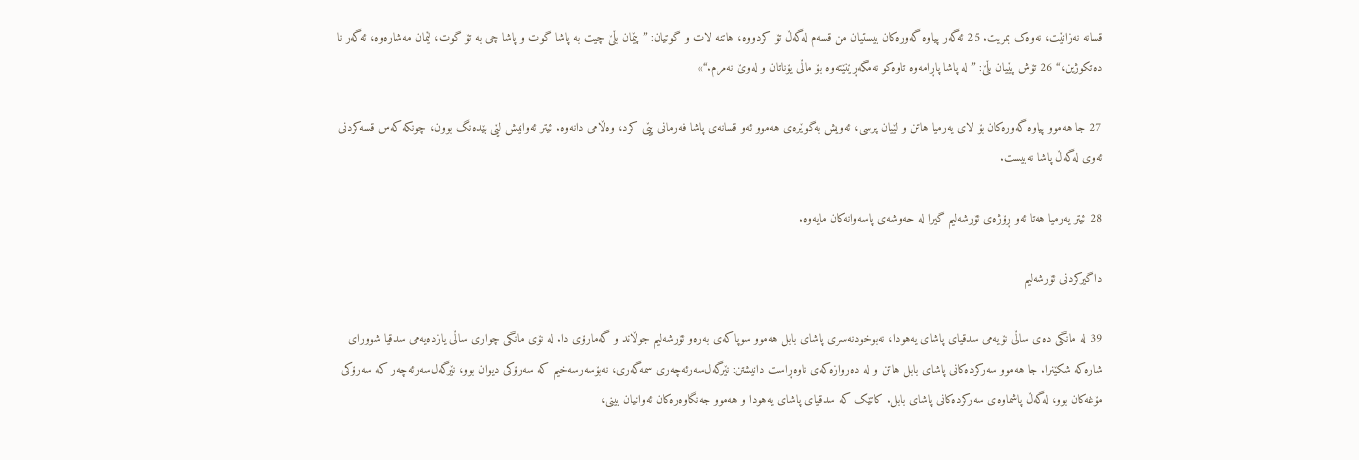قسانە نەزانێت، نەوەک بمریت. 25 ئەگەر پیاوە گەورەکان بیستیان من قسەم لەگەڵ تۆ کردووە، هاتنە لات و گوتیان: ”پێمان بڵێ چیت بە پاشا گوت و پاشا چی بە تۆ گوت، لێمان مەشارەوە، ئەگەر نا دەتکوژین،“ 26 تۆش پێیان بڵێ: ”لە پاشا پاڕامەوە تاوەکو نەمگەڕێنێتەوە بۆ ماڵی یۆناتان و لەوێ نەمرم.“»

27 جا هەموو پیاوە گەورەکان بۆ لای یەرمیا هاتن و لێیان پرسی، ئەویش بەگوێرەی هەموو ئەو قسانەی پاشا فەرمانی پێی کرد، وەڵامی دانەوە. ئیتر ئەوانیش لێی بێدەنگ بوون، چونکە کەس قسەکردنی ئەوی لەگەڵ پاشا نەبیست.

28 ئیتر یەرمیا هەتا ئەو ڕۆژەی ئۆرشەلیم گیرا لە حەوشەی پاسەوانەکان مایەوە.

داگیرکردنی ئۆرشەلیم

39 لە مانگی دەی ساڵی نۆیەمی سدقیای پاشای یەهودا، نەبوخودنەسری پاشای بابل هەموو سوپاکەی بەرەو ئۆرشەلیم جوڵاند و گەمارۆی دا. لە نۆی مانگی چواری ساڵی یازدەیەمی سدقیا شوورای شارەکە شکێنرا. جا هەموو سەرکردەکانی پاشای بابل هاتن و لە دەروازەکەی ناوەڕاست دانیشتن: نێرگەل‌سەرئەچەری سمەگەری، نەبۆسەرسەخیم کە سەرۆکی دیوان بوو، نێرگەل‌سەرئەچەر کە سەرۆکی مۆغەکان بوو، لەگەڵ پاشماوەی سەرکردەکانی پاشای بابل. کاتێک کە سدقیای پاشای یەهودا و هەموو جەنگاوەرەکان ئەوانیان بینی،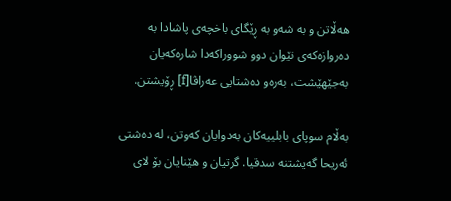هەڵاتن و بە شەو بە ڕێگای باخچەی پاشادا بە دەروازەکەی نێوان دوو شووراکەدا شارەکەیان بەجێهێشت، بەرەو دەشتایی عەراڤا[f] ڕۆیشتن.

بەڵام سوپای بابلییەکان بەدوایان کەوتن، لە دەشتی ئەریحا گەیشتنە سدقیا. گرتیان و هێنایان بۆ لای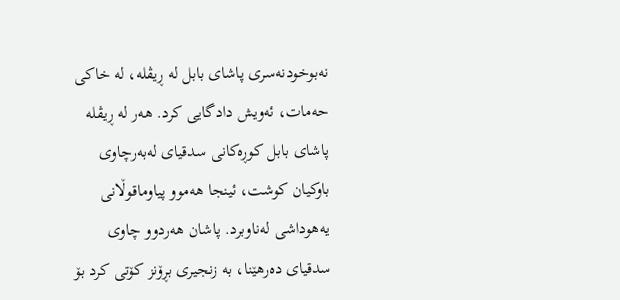نەبوخودنەسری پاشای بابل لە ڕیڤلە، لە خاکی حەمات، ئەویش دادگایی کرد. هەر لە ڕیڤلە پاشای بابل کوڕەکانی سدقیای لەبەرچاوی باوکیان کوشت، ئینجا هەموو پیاوماقوڵانی یەهوداشی لەناوبرد. پاشان هەردوو چاوی سدقیای دەرهێنا، بە زنجیری بڕۆنز کۆتی کرد بۆ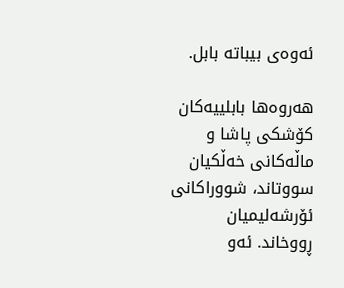ئەوەی بیباتە بابل.

هەروەها بابلییەکان کۆشکی پاشا و ماڵەکانی خەڵکیان سووتاند، شووراکانی ئۆرشەلیمیان ڕووخاند. ئەو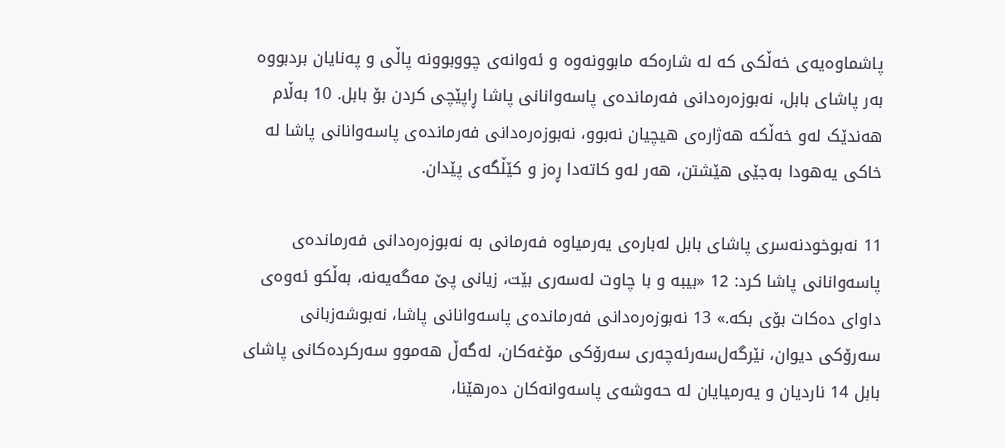پاشماوەیەی خەڵکی کە لە شارەکە مابوونەوە و ئەوانەی چووبوونە پاڵی و پەنایان بردبووە بەر پاشای بابل، نەبوزەرەدانی فەرماندەی پاسەوانانی پاشا ڕاپێچی کردن بۆ بابل. 10 بەڵام هەندێک لەو خەڵکە هەژارەی هیچیان نەبوو، نەبوزەرەدانی فەرماندەی پاسەوانانی پاشا لە خاکی یەهودا بەجێی هێشتن، هەر لەو کاتەدا ڕەز و کێڵگەی پێدان.

11 نەبوخودنەسری پاشای بابل لەبارەی یەرمیاوە فەرمانی بە نەبوزەرەدانی فەرماندەی پاسەوانانی پاشا کرد: 12 «بیبە و با چاوت لەسەری بێت، زیانی پێ مەگەیەنە، بەڵکو ئەوەی داوای دەکات بۆی بکە.» 13 نەبوزەرەدانی فەرماندەی پاسەوانانی پاشا، نەبوشەزبانی سەرۆکی دیوان، نێرگەل‌سەرئەچەری سەرۆکی مۆغەکان، لەگەڵ هەموو سەرکردەکانی پاشای بابل 14 ناردیان و یەرمیایان لە حەوشەی پاسەوانەکان دەرهێنا،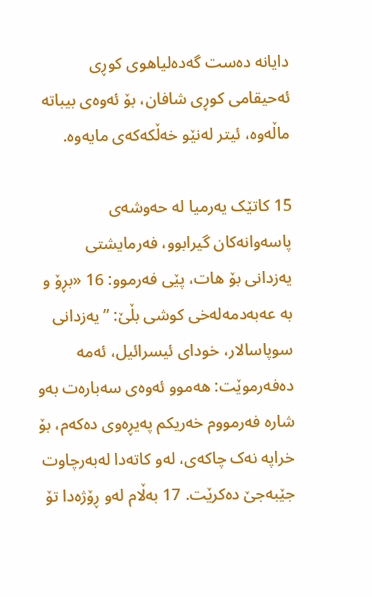دایانە دەست گەدەلیاهوی کوڕی ئەحیقامی کوڕی شافان، بۆ ئەوەی بیباتە ماڵەوە، ئیتر لەنێو خەڵکەکەی مایەوە.

15 کاتێک یەرمیا لە حەوشەی پاسەوانەکان گیرابوو، فەرمایشتی یەزدانی بۆ هات، پێی فەرموو: 16 «بڕۆ و بە عەبەدمەلەخی کوشی بڵێ: ”یەزدانی سوپاسالار، خودای ئیسرائیل، ئەمە دەفەرموێت: هەموو ئەوەی سەبارەت بەو شارە فەرمووم خەریکم پەیڕەوی دەکەم، بۆ خراپە نەک چاکەی، لەو کاتەدا لەبەرچاوت جێبەجێ دەکرێت. 17 بەڵام لەو ڕۆژەدا تۆ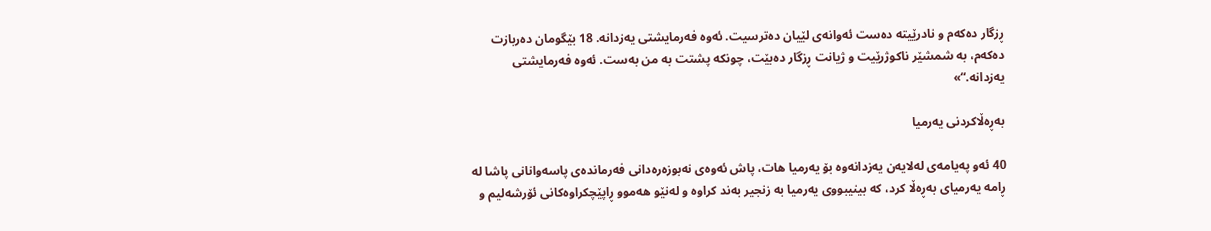ڕزگار دەکەم و نادرێیتە دەست ئەوانەی لێیان دەترسیت. ئەوە فەرمایشتی یەزدانە. 18 بێگومان دەربازت دەکەم، بە شمشێر ناکوژرێیت و ژیانت ڕزگار دەبێت، چونکە پشتت بە من بەست. ئەوە فەرمایشتی یەزدانە.“»

بەڕەڵاکردنی یەرمیا

40 ئەو پەیامەی لەلایەن یەزدانەوە بۆ یەرمیا هات، پاش ئەوەی نەبوزەرەدانی فەرماندەی پاسەوانانی پاشا لە ڕامە یەرمیای بەڕەڵا کرد، کە بینیبووی یەرمیا بە زنجیر بەند کراوە و لەنێو هەموو ڕاپێچکراوەکانی ئۆرشەلیم و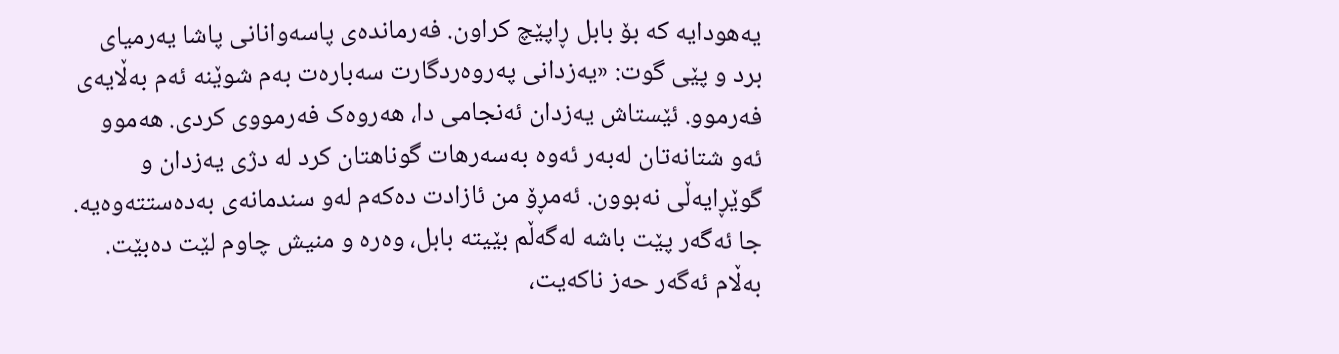یەهودایە کە بۆ بابل ڕاپێچ کراون. فەرماندەی پاسەوانانی پاشا یەرمیای برد و پێی گوت: «یەزدانی پەروەردگارت سەبارەت بەم شوێنە ئەم بەڵایەی فەرموو. ئێستاش یەزدان ئەنجامی دا، هەروەک فەرمووی کردی. هەموو ئەو شتانەتان لەبەر ئەوە بەسەرهات گوناهتان کرد لە دژی یەزدان و گوێڕایەڵی نەبوون. ئەمڕۆ من ئازادت دەکەم لەو سندمانەی بەدەستتەوەیە. جا ئەگەر پێت باشە لەگەڵم بێیتە بابل، وەرە و منیش چاوم لێت دەبێت. بەڵام ئەگەر حەز ناکەیت،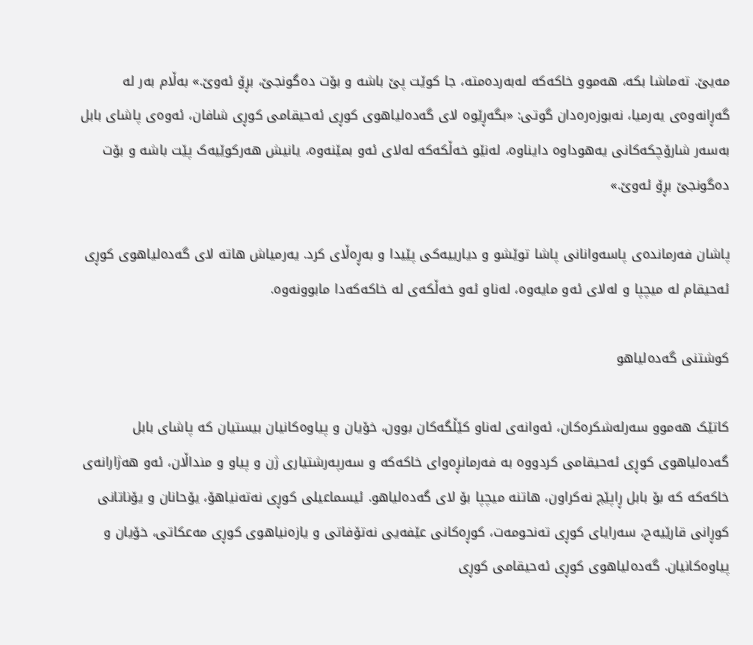مەیێ. تەماشا بکە، هەموو خاکەکە لەبەردەمتە، جا کوێت پێ باشە و بۆت دەگونجێ، بڕۆ ئەوێ.» بەڵام بەر لە گەڕانەوەی یەرمیا، نەبوزەرەدان گوتی: «بگەڕێوە لای گەدەلیاهوی کوڕی ئەحیقامی کوڕی شافان، ئەوەی پاشای بابل بەسەر شارۆچکەکانی یەهوداوە دایناوە، لەنێو خەڵکەکە لەلای ئەو بمێنەوە، یانیش هەرکوێیەک پێت باشە و بۆت دەگونجێ بڕۆ ئەوێ.»

پاشان فەرماندەی پاسەوانانی پاشا توێشو و دیارییەکی پێیدا و بەڕەڵای کرد. یەرمیاش هاتە لای گەدەلیاهوی کوڕی ئەحیقام لە میچپا و لەلای ئەو مایەوە، لەناو ئەو خەڵکەی لە خاکەکەدا مابوونەوە.

کوشتنی گەدەلیاهو

کاتێک هەموو سەرلەشکرەکان، ئەوانەی لەناو کێڵگەکان بوون، خۆیان و پیاوەکانیان بیستیان کە پاشای بابل گەدەلیاهوی کوڕی ئەحیقامی کردووە بە فەرمانڕەوای خاکەکە و سەرپەرشتیاری ژن و پیاو و منداڵان، ئەو هەژارانەی خاکەکە کە بۆ بابل ڕاپێچ نەکراون، هاتنە میچپا بۆ لای گەدەلیاهو. ئیسماعیلی کوڕی نەتەنیاهۆ، یۆحانان و یۆناتانی کوڕانی قارێیەح، سەرایای کوڕی تەنحومەت، کوڕەکانی عێفەیی نەتۆفاتی و یازەنیاهوی کوڕی مەعکاتی، خۆیان و پیاوەکانیان. گەدەلیاهوی کوڕی ئەحیقامی کوڕی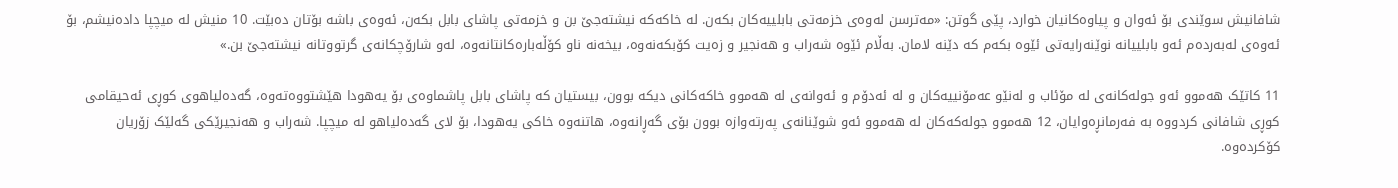شافانیش سوێندی بۆ ئەوان و پیاوەکانیان خوارد، پێی گوتن: «مەترسن لەوەی خزمەتی بابلییەکان بکەن. لە خاکەکە نیشتەجێ بن و خزمەتی پاشای بابل بکەن، ئەوەی باشە بۆتان دەبێت. 10 منیش لە میچپا دادەنیشم، بۆ ئەوەی لەبەردەم ئەو بابلییانە نوێنەرایەتی ئێوە بکەم کە دێنە لامان. بەڵام ئێوە شەراب و هەنجیر و زەیت کۆبکەنەوە، بیخەنە ناو کۆڵەبارەکانتانەوە، لەو شارۆچکانەی گرتووتانە نیشتەجێ بن.»

11 کاتێک هەموو ئەو جولەکانەی لە مۆئاب و لەنێو عەمۆنییەکان و لە ئەدۆم و ئەوانەی لە هەموو خاکەکانی دیکە بوون، بیستیان کە پاشای بابل پاشماوەی بۆ یەهودا هێشتووەتەوە، گەدەلیاهوی کوڕی ئەحیقامی کوڕی شافانی کردووە بە فەرمانڕەوایان، 12 هەموو جولەکەکان لە هەموو ئەو شوێنانەی پەرتەوازە بوون بۆی گەڕانەوە، هاتنەوە خاکی یەهودا، بۆ لای گەدەلیاهو لە میچپا. شەراب و هەنجیرێکی گەلێک زۆریان کۆکردەوە.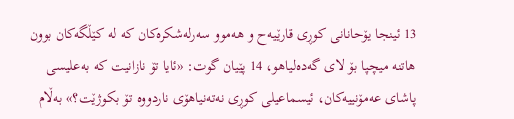13 ئینجا یۆحانانی کوڕی قارێیەح و هەموو سەرلەشکرەکان کە لە کێڵگەکان بوون هاتنە میچپا بۆ لای گەدەلیاهو، 14 پێیان گوت: «ئایا تۆ نازانیت کە بەعلیسی پاشای عەمۆنییەکان، ئیسماعیلی کوڕی نەتەنیاهۆی ناردووە تۆ بکوژێت؟» بەڵام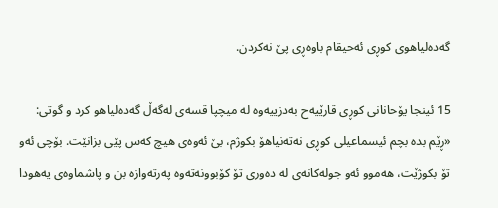گەدەلیاهوی کوڕی ئەحیقام باوەڕی پێ نەکردن.

15 ئینجا یۆحانانی کوڕی قارێیەح بەدزییەوە لە میچپا قسەی لەگەڵ گەدەلیاهو کرد و گوتی: «ڕێم بدە بچم ئیسماعیلی کوڕی نەتەنیاهۆ بکوژم، بێ ئەوەی هیچ کەس پێی بزانێت. بۆچی ئەو تۆ بکوژێت، هەموو ئەو جولەکانەی لە دەوری تۆ کۆبوونەتەوە پەرتەوازە بن و پاشماوەی یەهودا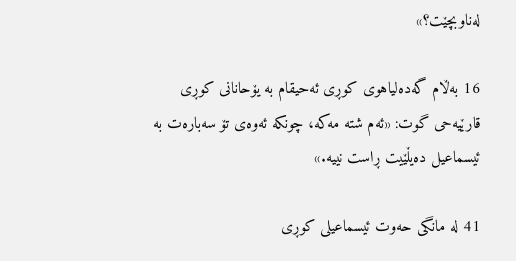لەناوبچێت؟»

16 بەڵام گەدەلیاهوی کوڕی ئەحیقام بە یۆحانانی کوڕی قارێیەحی گوت: «ئەم شتە مەکە، چونکە ئەوەی تۆ سەبارەت بە ئیسماعیل دەیڵێیت ڕاست نییە.»

41 لە مانگی حەوت ئیسماعیلی کوڕی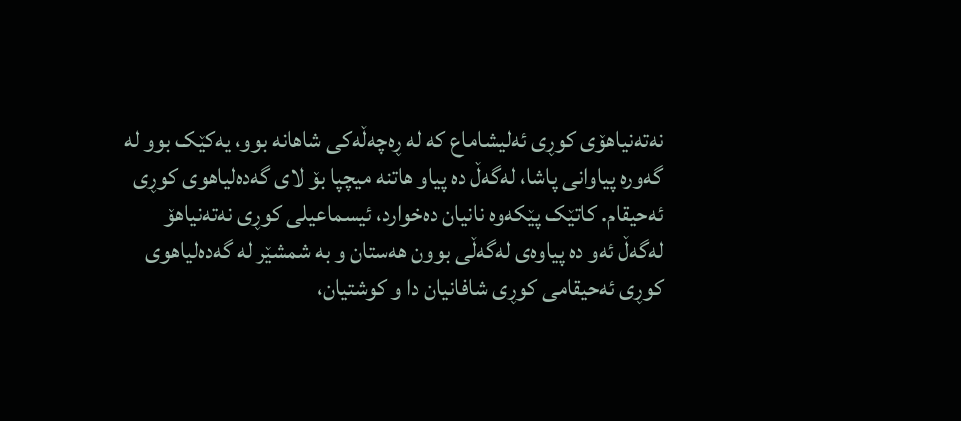نەتەنیاهۆی کوڕی ئەلیشاماع کە لە ڕەچەڵەکی شاهانە بوو، یەکێک بوو لە گەورە پیاوانی پاشا، لەگەڵ دە پیاو هاتنە میچپا بۆ لای گەدەلیاهوی کوڕی ئەحیقام. کاتێک پێکەوە نانیان دەخوارد، ئیسماعیلی کوڕی نەتەنیاهۆ لەگەڵ ئەو دە پیاوەی لەگەڵی بوون هەستان و بە شمشێر لە گەدەلیاهوی کوڕی ئەحیقامی کوڕی شافانیان دا و کوشتیان،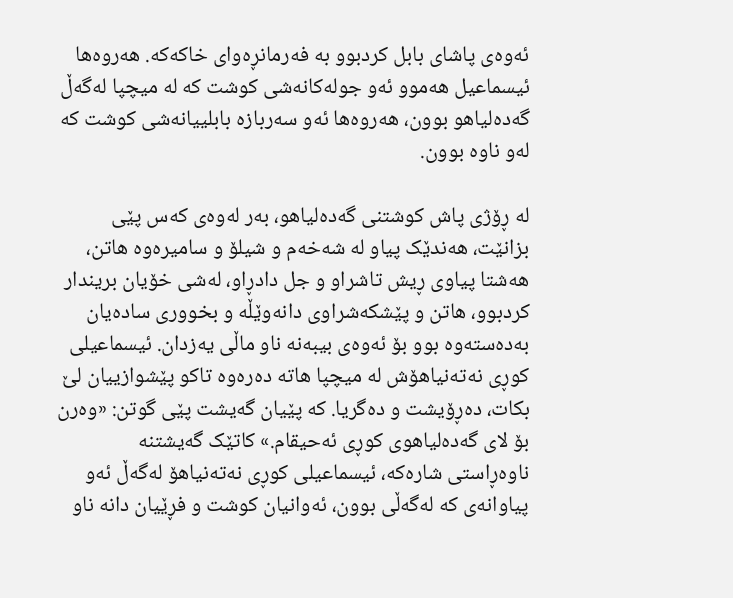ئەوەی پاشای بابل کردبوو بە فەرمانڕەوای خاکەکە. هەروەها ئیسماعیل هەموو ئەو جولەکانەشی کوشت کە لە میچپا لەگەڵ گەدەلیاهو بوون، هەروەها ئەو سەربازە بابلییانەشی کوشت کە لەو ناوە بوون.

لە ڕۆژی پاش کوشتنی گەدەلیاهو، بەر لەوەی کەس پێی بزانێت، هەندێک پیاو لە شەخەم و شیلۆ و سامیرەوە هاتن، هەشتا پیاوی ڕیش تاشراو و جل دادڕاو، لەشی خۆیان بریندار کردبوو، هاتن و پێشکەشراوی دانەوێڵە و بخووری سادەیان بەدەستەوە بوو بۆ ئەوەی بیبەنە ناو ماڵی یەزدان. ئیسماعیلی کوڕی نەتەنیاهۆش لە میچپا هاتە دەرەوە تاکو پێشوازییان لێ بکات، دەڕۆیشت و دەگریا. کە پێیان گەیشت پێی گوتن: «وەرن بۆ لای گەدەلیاهوی کوڕی ئەحیقام.» کاتێک گەیشتنە ناوەڕاستی شارەکە، ئیسماعیلی کوڕی نەتەنیاهۆ لەگەڵ ئەو پیاوانەی کە لەگەڵی بوون، ئەوانیان کوشت و فڕێیان دانە ناو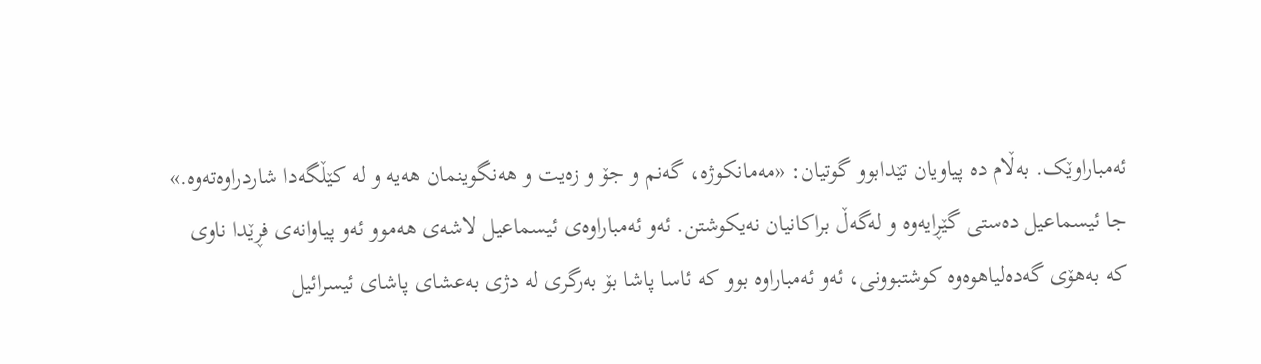ئەمباراوێک. بەڵام دە پیاویان تێدابوو گوتیان: «مەمانکوژە، گەنم و جۆ و زەیت و هەنگوینمان هەیە و لە کێڵگەدا شاردراوەتەوە.» جا ئیسماعیل دەستی گێڕایەوە و لەگەڵ براکانیان نەیکوشتن. ئەو ئەمباراوەی ئیسماعیل لاشەی هەموو ئەو پیاوانەی فڕێدا ناوی کە بەهۆی گەدەلیاهوەوە کوشتبوونی، ئەو ئەمباراوە بوو کە ئاسا پاشا بۆ بەرگری لە دژی بەعشای پاشای ئیسرائیل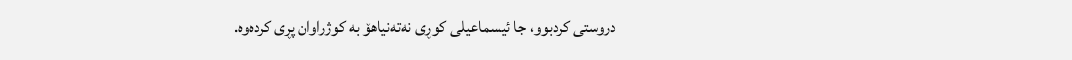دروستی کردبوو، جا ئیسماعیلی کوڕی نەتەنیاهۆ بە کوژراوان پڕی کردەوە.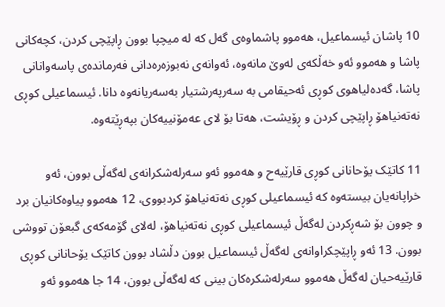10 پاشان ئیسماعیل، هەموو پاشماوەی گەل کە لە میچپا بوون ڕاپێچی کردن، کچەکانی پاشا و هەموو ئەو خەڵکەی لەوێ مانەوە، ئەوانەی نەبوزەرەدانی فەرماندەی پاسەوانانی پاشا، گەدەلیاهوی کوڕی ئەحیقامی بە سەرپەرشتیار بەسەریانەوە دانا. ئیسماعیلی کوڕی نەتەنیاهۆ ڕاپێچی کردن و ڕۆیشت، هەتا بۆ لای عەمۆنییەکان بپەڕێتەوە.

11 کاتێک یۆحانانی کوڕی قارێیەح و هەموو ئەو سەرلەشکرانەی لەگەڵی بوون، ئەو خراپانەیان بیستەوە کە ئیسماعیلی کوڕی نەتەنیاهۆ کردبووی، 12 هەموو پیاوەکانیان برد و چوون بۆ شەڕکردن لەگەڵ ئیسماعیلی کوڕی نەتەنیاهۆ، لەلای گۆمەکەی گبعۆن تووشی بوون. 13 ئەو ڕاپێچکراوانەی لەگەڵ ئیسماعیل بوون دڵشاد بوون کاتێک یۆحانانی کوڕی قارێیەحیان لەگەڵ هەموو سەرلەشکرەکان بینی کە لەگەڵی بوون، 14 جا هەموو ئەو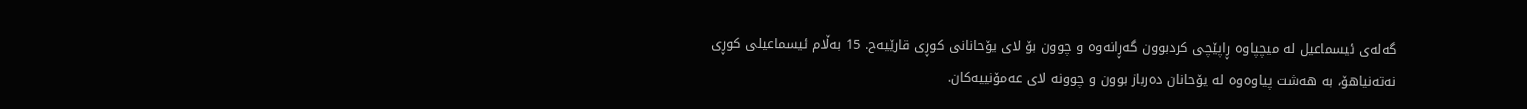گەلەی ئیسماعیل لە میچپاوە ڕاپێچی کردبوون گەڕانەوە و چوون بۆ لای یۆحانانی کوڕی قارێیەح. 15 بەڵام ئیسماعیلی کوڕی نەتەنیاهۆ، بە هەشت پیاوەوە لە یۆحانان دەرباز بوون و چوونە لای عەمۆنییەکان.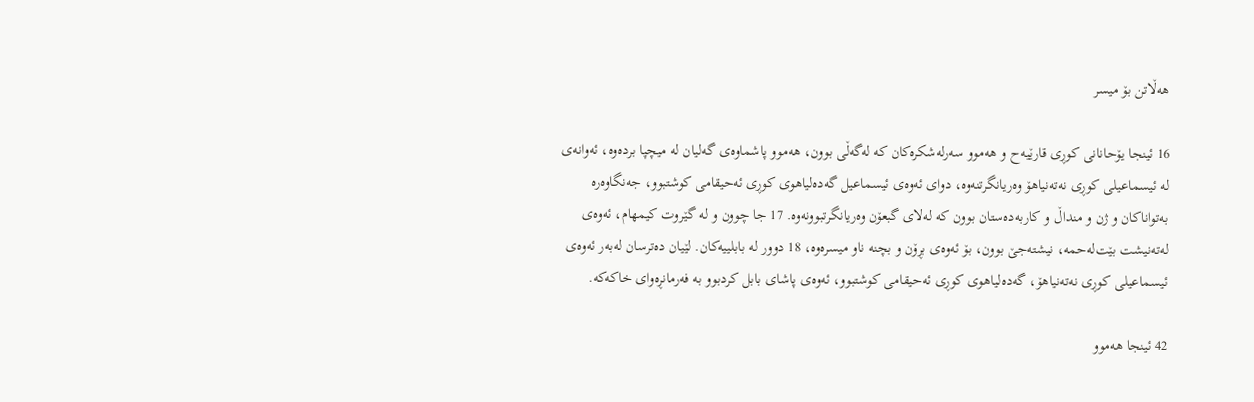هەڵاتن بۆ میسر

16 ئینجا یۆحانانی کوڕی قارێیەح و هەموو سەرلەشکرەکان کە لەگەڵی بوون، هەموو پاشماوەی گەلیان لە میچپا بردەوە، ئەوانەی لە ئیسماعیلی کوڕی نەتەنیاهۆ وەریانگرتنەوە، دوای ئەوەی ئیسماعیل گەدەلیاهوی کوڕی ئەحیقامی کوشتبوو، جەنگاوەرە بەتواناکان و ژن و منداڵ و کاربەدەستان بوون کە لەلای گبعۆن وەریانگرتبوونەوە. 17 جا چوون و لە گێروت کیمهام، ئەوەی لەتەنیشت بێت‌لەحمە، نیشتەجێ بوون، بۆ ئەوەی بڕۆن و بچنە ناو میسرەوە، 18 دوور لە بابلییەکان. لێیان دەترسان لەبەر ئەوەی ئیسماعیلی کوڕی نەتەنیاهۆ، گەدەلیاهوی کوڕی ئەحیقامی کوشتبوو، ئەوەی پاشای بابل کردبوو بە فەرمانڕەوای خاکەکە.

42 ئینجا هەموو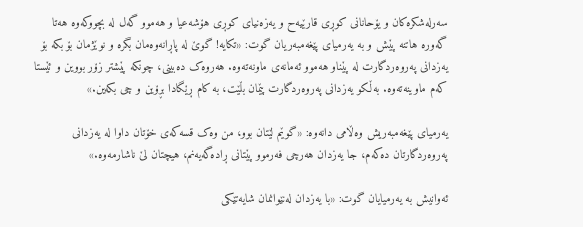سەرلەشکرەکان و یۆحانانی کوڕی قارێیەح و یەزەنیای کوڕی هۆشەعیا و هەموو گەل لە بچووکەوە هەتا گەورە هاتنە پێش و بە یەرمیای پێغەمبەریان گوت: «تکایە! گوێ لە پاڕانەوەمان بگرە و نوێژمان بۆ بکە بۆ یەزدانی پەروەردگارت لە پێناو هەموو ئەمانەی ماونەتەوە. هەروەک دەبینی، چونکە پێشتر زۆر بووین و ئێستا کەم ماوینەتەوە. بەڵکو یەزدانی پەروەردگارت پێمان بڵێت، بە کام ڕێگادا بڕۆین و چی بکەین.»

یەرمیای پێغەمبەریش وەڵامی دانەوە: «گوێم لێتان بوو، من وەک قسەکەی خۆتان داوا لە یەزدانی پەروەردگارتان دەکەم، جا یەزدان هەرچی فەرموو پێتانی ڕادەگەیەنم، هیچتان لێ ناشارمەوە.»

ئەوانیش بە یەرمیایان گوت: «با یەزدان لەنێوانمان شایەتێکی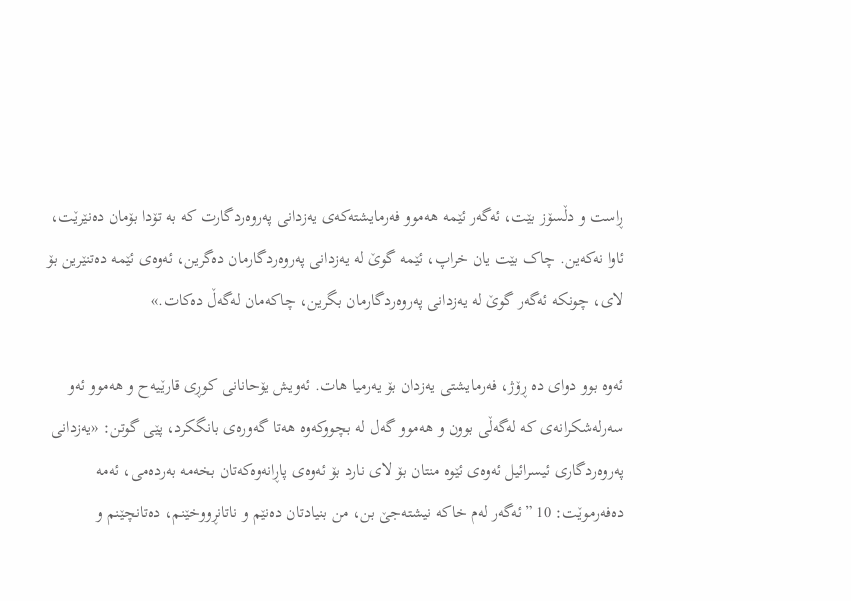ڕاست و دڵسۆز بێت، ئەگەر ئێمە هەموو فەرمایشتەکەی یەزدانی پەروەردگارت کە بە تۆدا بۆمان دەنێرێت، ئاوا نەکەین. چاک بێت یان خراپ، ئێمە گوێ لە یەزدانی پەروەردگارمان دەگرین، ئەوەی ئێمە دەتنێرین بۆ لای، چونکە ئەگەر گوێ لە یەزدانی پەروەردگارمان بگرین، چاکەمان لەگەڵ دەکات.»

ئەوە بوو دوای دە ڕۆژ، فەرمایشتی یەزدان بۆ یەرمیا هات. ئەویش یۆحانانی کوڕی قارێیەح و هەموو ئەو سەرلەشکرانەی کە لەگەڵی بوون و هەموو گەل لە بچووکەوە هەتا گەورەی بانگکرد، پێی گوتن: «یەزدانی پەروەردگاری ئیسرائیل ئەوەی ئێوە منتان بۆ لای نارد بۆ ئەوەی پاڕانەوەکەتان بخەمە بەردەمی، ئەمە دەفەرموێت: 10 ”ئەگەر لەم خاکە نیشتەجێ بن، من بنیادتان دەنێم و ناتانڕووخێنم، دەتانچێنم و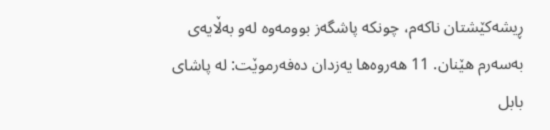ڕیشەکێشتان ناکەم، چونکە پاشگەز بوومەوە لەو بەڵایەی بەسەرم هێنان. 11 هەروەها یەزدان دەفەرموێت: لە پاشای بابل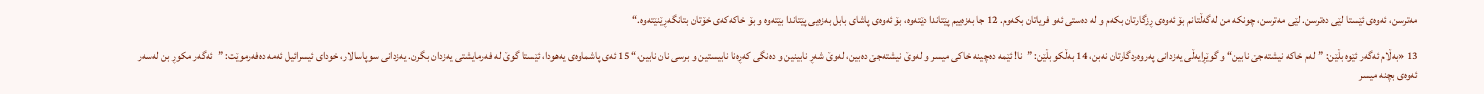مەترسن، ئەوەی ئێستا لێی دەترسن. لێی مەترسن، چونکە من لەگەڵتانم بۆ ئەوەی ڕزگارتان بکەم و لە دەستی ئەو فریاتان بکەوم. 12 جا بەزەییم پێتاندا دێتەوە، بۆ ئەوەی پاشای بابل بەزەیی پێتاندا بێتەوە و بۆ خاکەکەی خۆتان بتانگەڕێنێتەوە.“

13 «بەڵام ئەگەر ئێوە بڵێن: ”لەم خاکە نیشتەجێ نابین“ و گوێڕایەڵی یەزدانی پەروەردگارتان نەبن، 14 بەڵکو بڵێن: ”نا! ئێمە دەچینە خاکی میسر و لەوێ نیشتەجێ دەبین، لەوێ شەڕ نابینین و دەنگی کەڕەنا نابیستین و برسی نان نابین،“ 15 ئەی پاشماوەی یەهودا، ئێستا گوێ لە فەرمایشتی یەزدان بگرن. یەزدانی سوپاسالار، خودای ئیسرائیل ئەمە دەفەرموێت: ”ئەگەر مکوڕ بن لەسەر ئەوەی بچنە میسر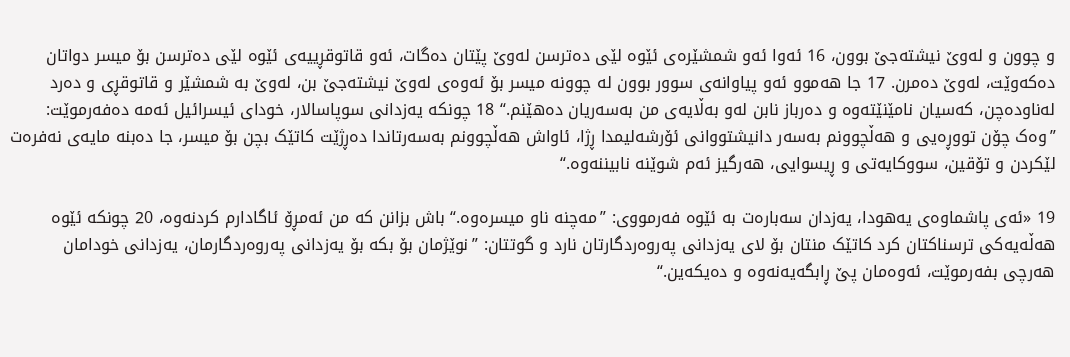و چوون و لەوێ نیشتەجێ بوون، 16 ئەوا ئەو شمشێرەی ئێوە لێی دەترسن لەوێ پێتان دەگات، ئەو قاتوقڕییەی ئێوە لێی دەترسن بۆ میسر دواتان دەکەوێت، لەوێ دەمرن. 17 جا هەموو ئەو پیاوانەی سوور بوون لە چوونە میسر بۆ ئەوەی لەوێ نیشتەجێ بن، لەوێ بە شمشێر و قاتوقڕی و دەرد لەناودەچن، کەسیان نامێنێتەوە و دەرباز نابن لەو بەڵایەی من بەسەریان دەهێنم.“ 18 چونکە یەزدانی سوپاسالار، خودای ئیسرائیل ئەمە دەفەرموێت: ”وەک چۆن تووڕەیی و هەڵچوونم بەسەر دانیشتووانی ئۆرشەلیمدا ڕژا، ئاواش هەڵچوونم بەسەرتاندا دەڕژێت کاتێک بچن بۆ میسر، جا دەبنە مایەی نەفرەت لێکردن و تۆقین، سووکایەتی و ڕیسوایی، هەرگیز ئەم شوێنە نابیننەوە.“

19 «ئەی پاشماوەی یەهودا، یەزدان سەبارەت بە ئێوە فەرمووی: ”مەچنە ناو میسرەوە.“ باش بزانن کە من ئەمڕۆ ئاگادارم کردنەوە، 20 چونکە ئێوە هەڵەیەکی ترسناکتان کرد کاتێک منتان بۆ لای یەزدانی پەروەردگارتان نارد و گوتتان: ”نوێژمان بۆ بکە بۆ یەزدانی پەروەردگارمان، یەزدانی خودامان هەرچی بفەرموێت، ئەوەمان پێ ڕابگەیەنەوە و دەیکەین.“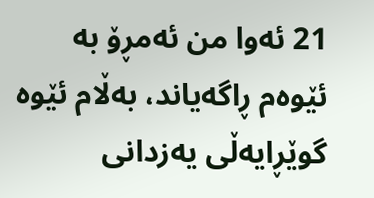21 ئەوا من ئەمڕۆ بە ئێوەم ڕاگەیاند، بەڵام ئێوە گوێڕایەڵی یەزدانی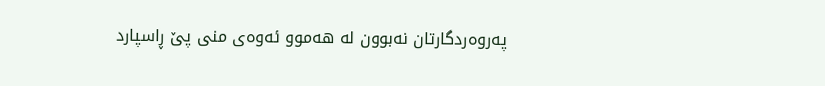پەروەردگارتان نەبوون لە هەموو ئەوەی منی پێ ڕاسپارد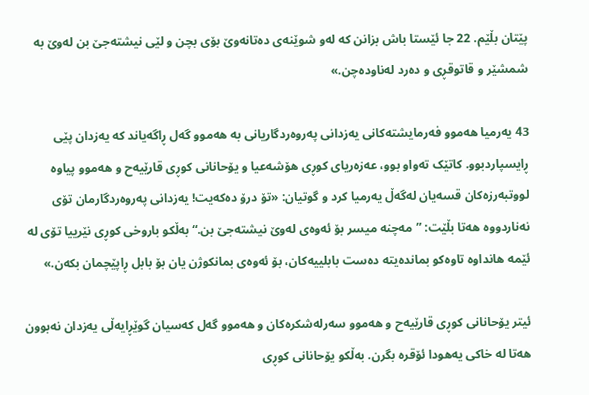پێتان بڵێم. 22 جا ئێستا باش بزانن کە لەو شوێنەی دەتانەوێ بۆی بچن و لێی نیشتەجێ بن لەوێ بە شمشێر و قاتوقڕی و دەرد لەناودەچن.»

43 یەرمیا هەموو فەرمایشتەکانی یەزدانی پەروەردگاریانی بە هەموو گەل ڕاگەیاند کە یەزدان پێی ڕایسپاردبوو. کاتێک تەواو بوو، عەزەریای کوڕی هۆشەعیا و یۆحانانی کوڕی قارێیەح و هەموو پیاوە لووتبەرزەکان قسەیان لەگەڵ یەرمیا کرد و گوتیان: «تۆ درۆ دەکەیت! یەزدانی پەروەردگارمان تۆی نەناردووە هەتا بڵێت: ”مەچنە میسر بۆ ئەوەی لەوێ نیشتەجێ بن.“ بەڵکو باروخی کوڕی نێرییا تۆی لە ئێمە هانداوە تاوەکو بماندەیتە دەست بابلییەکان، بۆ ئەوەی بمانکوژن یان بۆ بابل ڕاپێچمان بکەن.»

ئیتر یۆحانانی کوڕی قارێیەح و هەموو سەرلەشکرەکان و هەموو گەل کەسیان گوێڕایەڵی یەزدان نەبوون هەتا لە خاکی یەهودا ئۆقرە بگرن. بەڵکو یۆحانانی کوڕی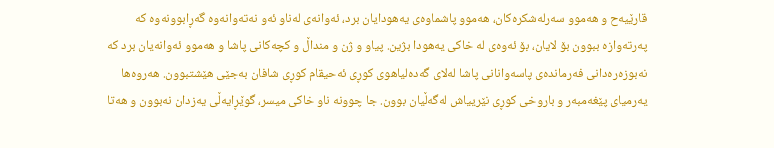قارێیەح و هەموو سەرلەشکرەکان، هەموو پاشماوەی یەهودایان برد، ئەوانەی لەناو ئەو نەتەوانەوە گەڕابوونەوە کە پەرتەوازە ببوون بۆ لایان، بۆ ئەوەی لە خاکی یەهودا بژین. پیاو و ژن و منداڵ و کچەکانی پاشا و هەموو ئەوانەیان برد کە نەبوزەرەدانی فەرماندەی پاسەوانانی پاشا لەلای گەدەلیاهوی کوڕی ئەحیقام کوڕی شافان بەجێی هێشتبوون. هەروەها یەرمیای پێغەمبەر و باروخی کوڕی نێرییاش لەگەڵیان بوون. جا چوونە ناو خاکی میسر، گوێڕایەڵی یەزدان نەبوون و هەتا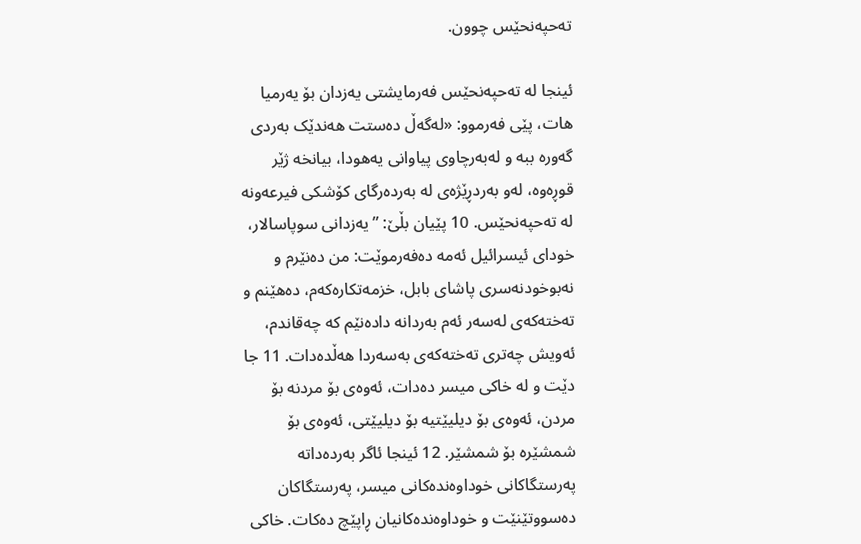تەحپەنحێس چوون.

ئینجا لە تەحپەنحێس فەرمایشتی یەزدان بۆ یەرمیا هات، پێی فەرموو: «لەگەڵ دەستت هەندێک بەردی گەورە ببە و لەبەرچاوی پیاوانی یەهودا، بیانخە ژێر قوڕەوە، لەو بەردڕێژەی لە بەردەرگای کۆشکی فیرعەونە لە تەحپەنحێس. 10 پێیان بڵێ: ”یەزدانی سوپاسالار، خودای ئیسرائیل ئەمە دەفەرموێت: من دەنێرم و نەبوخودنەسری پاشای بابل، خزمەتکارەکەم، دەهێنم و تەختەکەی لەسەر ئەم بەردانە دادەنێم کە چەقاندم، ئەویش چەتری تەختەکەی بەسەردا هەڵدەدات. 11 جا دێت و لە خاکی میسر دەدات، ئەوەی بۆ مردنە بۆ مردن، ئەوەی بۆ دیلیێتیە بۆ دیلیێتی، ئەوەی بۆ شمشێرە بۆ شمشێر. 12 ئینجا ئاگر بەردەداتە پەرستگاکانی خوداوەندەکانی میسر، پەرستگاکان دەسووتێنێت و خوداوەندەکانیان ڕاپێچ دەکات. خاکی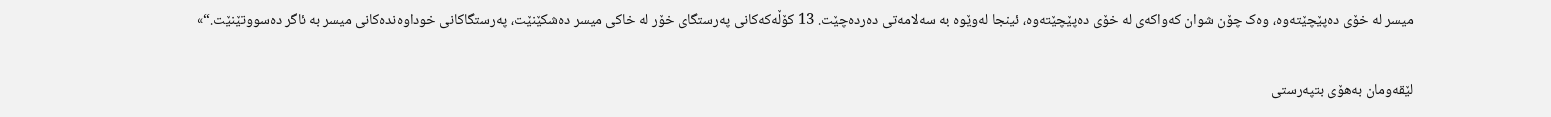میسر لە خۆی دەپێچێتەوە، وەک چۆن شوان کەواکەی لە خۆی دەپێچێتەوە، ئینجا لەوێوە بە سەلامەتی دەردەچێت. 13 کۆڵەکەکانی پەرستگای خۆر لە خاکی میسر دەشکێنێت، پەرستگاکانی خوداوەندەکانی میسر بە ئاگر دەسووتێنێت.“»

لێقەومان بەهۆی بتپەرستی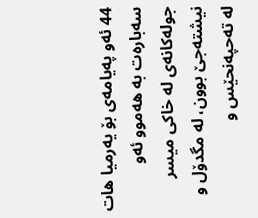44 ئەو پەیامەی بۆ یەرمیا هات سەبارەت بە هەموو ئەو جولەکانەی لە خاکی میسر نیشتەجێ بوون، لە مگدۆل و لە تەحپەنحێس و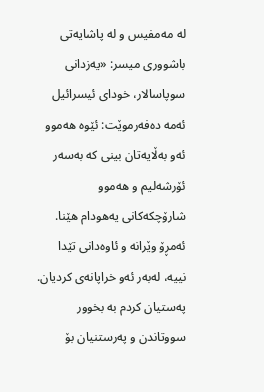لە مەمفیس و لە پاشایەتی باشووری میسر: «یەزدانی سوپاسالار، خودای ئیسرائیل ئەمە دەفەرموێت: ئێوە هەموو ئەو بەڵایەتان بینی کە بەسەر ئۆرشەلیم و هەموو شارۆچکەکانی یەهودام هێنا. ئەمڕۆ وێرانە و ئاوەدانی تێدا نییە، لەبەر ئەو خراپانەی کردیان. پەستیان کردم بە بخوور سووتاندن و پەرستنیان بۆ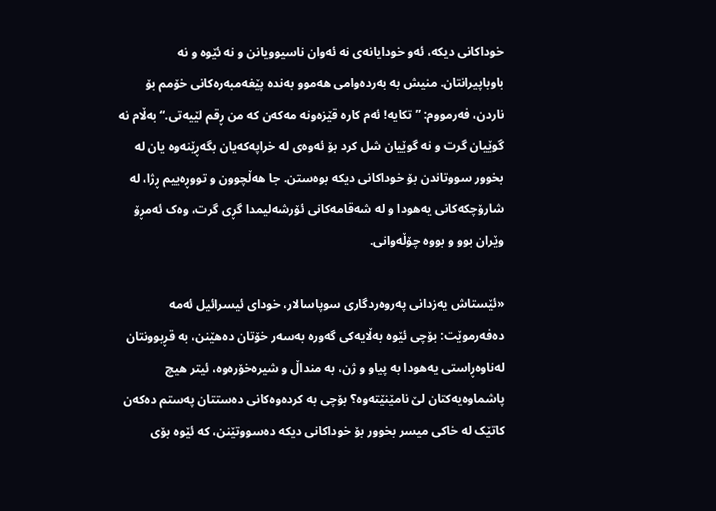خوداکانی دیکە، ئەو خودایانەی نە ئەوان ناسیوویانن و نە ئێوە و نە باوباپیرانتان. منیش بە بەردەوامی هەموو بەندە پێغەمبەرەکانی خۆمم بۆ ناردن، فەرمووم: ”تکایە! ئەم کارە قێزەونە مەکەن کە من ڕقم لێیەتی.“ بەڵام نە گوێیان گرت و نە گوێیان شل کرد بۆ ئەوەی لە خراپەکەیان بگەڕێنەوە یان لە بخوور سووتاندن بۆ خوداکانی دیکە بوەستن. جا هەڵچوون و تووڕەییم ڕژا، لە شارۆچکەکانی یەهودا و لە شەقامەکانی ئۆرشەلیمدا گڕی گرت، وەک ئەمڕۆ وێران بوو و بووە چۆڵەوانی.

«ئێستاش یەزدانی پەروەردگاری سوپاسالار، خودای ئیسرائیل ئەمە دەفەرموێت: بۆچی ئێوە بەڵایەکی گەورە بەسەر خۆتان دەهێنن، بە قڕبوونتان لەناوەڕاستی یەهودا بە پیاو و ژن، بە منداڵ و شیرەخۆرەوە، ئیتر هیچ پاشماوەیەکتان لێ نامێنێتەوە؟ بۆچی بە کردەوەکانی دەستتان پەستم دەکەن کاتێک لە خاکی میسر بخوور بۆ خوداکانی دیکە دەسووتێنن، کە ئێوە بۆی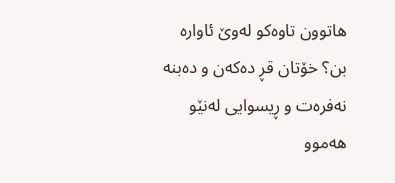هاتوون تاوەکو لەوێ ئاوارە بن؟ خۆتان قڕ دەکەن و دەبنە نەفرەت و ڕیسوایی لەنێو هەموو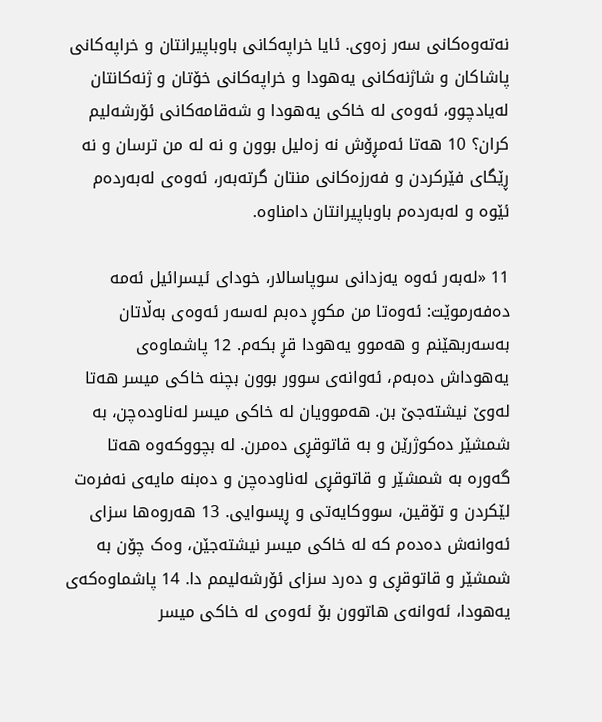نەتەوەکانی سەر زەوی. ئایا خراپەکانی باوباپیرانتان و خراپەکانی پاشاکان و شاژنەکانی یەهودا و خراپەکانی خۆتان و ژنەکانتان لەیادچوو، ئەوەی لە خاکی یەهودا و شەقامەکانی ئۆرشەلیم کران؟ 10 هەتا ئەمڕۆش نە زەلیل بوون و نە لە من ترسان و نە ڕێگای فێرکردن و فەرزەکانی منتان گرتەبەر، ئەوەی لەبەردەم ئێوە و لەبەردەم باوباپیرانتان دامناوە.

11 «لەبەر ئەوە یەزدانی سوپاسالار، خودای ئیسرائیل ئەمە دەفەرموێت: ئەوەتا من مکوڕ دەبم لەسەر ئەوەی بەڵاتان بەسەربهێنم و هەموو یەهودا قڕ بکەم. 12 پاشماوەی یەهوداش دەبەم، ئەوانەی سوور بوون بچنە خاکی میسر هەتا لەوێ نیشتەجێ بن. هەموویان لە خاکی میسر لەناودەچن، بە شمشێر دەکوژرێن و بە قاتوقڕی دەمرن. لە بچووکەوە هەتا گەورە بە شمشێر و قاتوقڕی لەناودەچن و دەبنە مایەی نەفرەت لێکردن و تۆقین، سووکایەتی و ڕیسوایی. 13 هەروەها سزای ئەوانەش دەدەم کە لە خاکی میسر نیشتەجێن، وەک چۆن بە شمشێر و قاتوقڕی و دەرد سزای ئۆرشەلیمم دا. 14 پاشماوەکەی یەهودا، ئەوانەی هاتوون بۆ ئەوەی لە خاکی میسر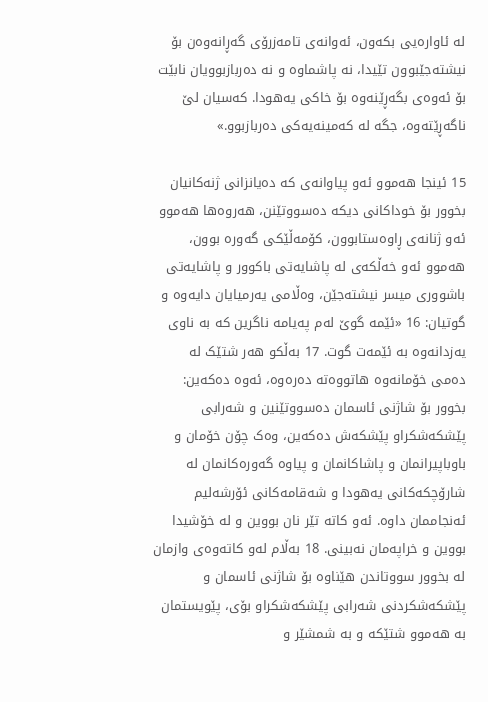لە ئاوارەیی بکەون، ئەوانەی تامەزرۆی گەڕانەوەن بۆ نیشتەجێبوون تێیدا، نە پاشماوە و نە دەربازبوویان نابێت بۆ ئەوەی بگەڕێنەوە بۆ خاکی یەهودا. کەسیان لێ ناگەڕێتەوە، جگە لە کەمینەیەکی دەربازبوو.»

15 ئینجا هەموو ئەو پیاوانەی کە دەیانزانی ژنەکانیان بخوور بۆ خوداکانی دیکە دەسووتێنن، هەروەها هەموو ئەو ژنانەی ڕاوەستابوون، کۆمەڵێکی گەورە بوون، هەموو ئەو خەڵکەی لە پاشایەتی باکوور و پاشایەتی باشووری میسر نیشتەجێن، وەڵامی یەرمیایان دایەوە و گوتیان: 16 «ئێمە گوێ لەم پەیامە ناگرین کە بە ناوی یەزدانەوە بە ئێمەت گوت. 17 بەڵکو هەر شتێک لە دەمی خۆمانەوە هاتووەتە دەرەوە، ئەوە دەکەین: بخوور بۆ شاژنی ئاسمان دەسووتێنین و شەرابی پێشکەشکراو پێشکەش دەکەین، وەک چۆن خۆمان و باوباپیرانمان و پاشاکانمان و پیاوە گەورەکانمان لە شارۆچکەکانی یەهودا و شەقامەکانی ئۆرشەلیم ئەنجاممان داوە. ئەو کاتە تێر نان بووین و لە خۆشیدا بووین و خراپەمان نەبینی. 18 بەڵام لەو کاتەوەی وازمان لە بخوور سووتاندن هێناوە بۆ شاژنی ئاسمان و پێشکەشکردنی شەرابی پێشکەشکراو بۆی، پێویستمان بە هەموو شتێکە و بە شمشێر و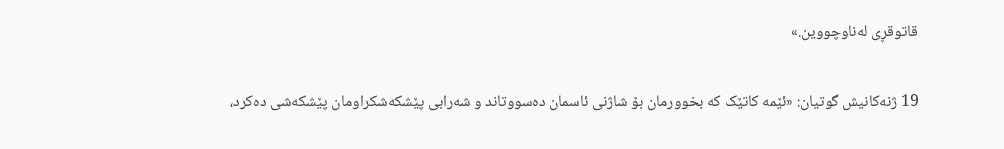قاتوقڕی لەناوچووین.»

19 ژنەکانیش گوتیان: «ئێمە کاتێک کە بخوورمان بۆ شاژنی ئاسمان دەسووتاند و شەرابی پێشکەشکراومان پێشکەشی دەکرد،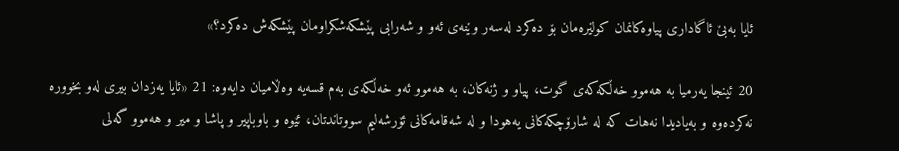ئایا بەبێ ئاگاداری پیاوەکانمان کولێرەمان بۆ دەکرد لەسەر وێنەی ئەو و شەرابی پێشکەشکراومان پێشکەش دەکرد؟»

20 ئینجا یەرمیا بە هەموو خەڵکەکەی گوت، پیاو و ژنەکان، بە هەموو ئەو خەڵکەی بەم قسەیە وەڵامیان دایەوە: 21 «ئایا یەزدان بیری لەو بخوورە نەکردەوە و بەیادیدا نەهات کە لە شارۆچکەکانی یەهودا و لە شەقامەکانی ئۆرشەلیم سووتاندتان، ئێوە و باوباپیر و پاشا و میر و هەموو گەلی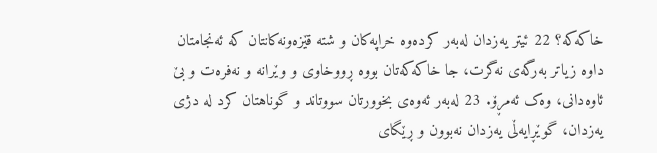خاکەکە؟ 22 ئیتر یەزدان لەبەر کردەوە خراپەکان و شتە قێزەونەکانتان کە ئەنجامتان داوە زیاتر بەرگەی نەگرت، جا خاکەکەتان بووە ڕووخاوی و وێرانە و نەفرەت و بێ ئاوەدانی، وەک ئەمڕۆ. 23 لەبەر ئەوەی بخوورتان سووتاند و گوناهتان کرد لە دژی یەزدان، گوێڕایەڵی یەزدان نەبوون و ڕێگای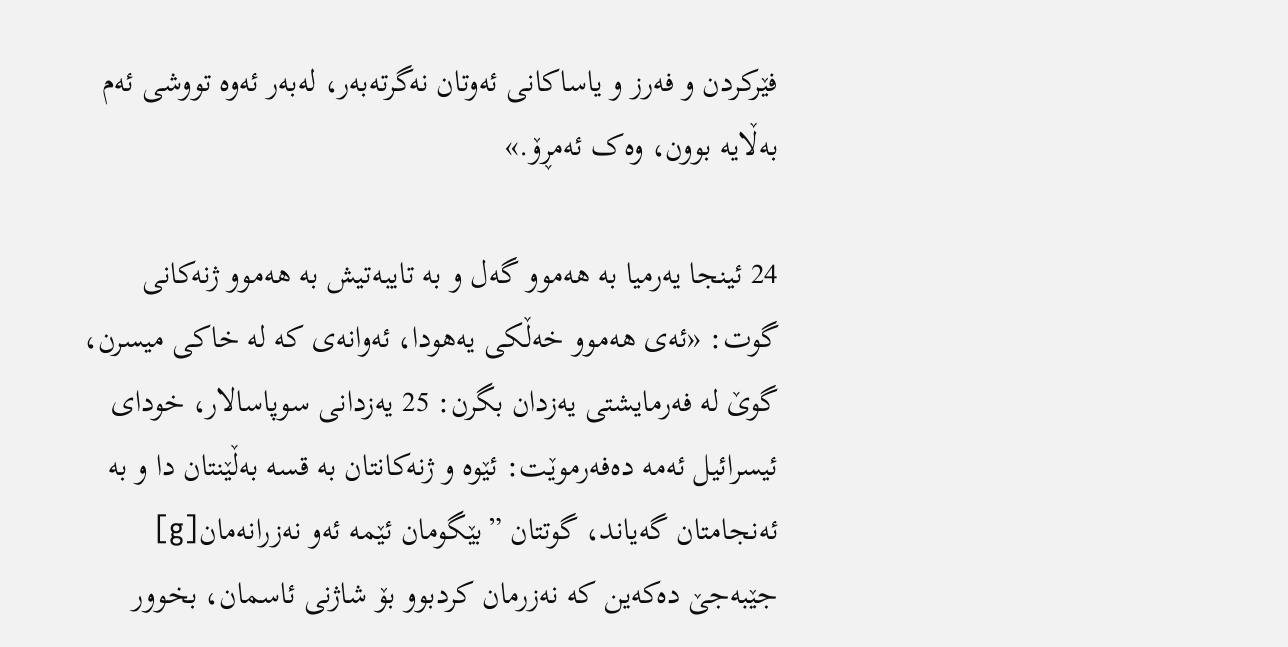فێرکردن و فەرز و یاساکانی ئەوتان نەگرتەبەر، لەبەر ئەوە تووشی ئەم بەڵایە بوون، وەک ئەمڕۆ.»

24 ئینجا یەرمیا بە هەموو گەل و بە تایبەتیش بە هەموو ژنەکانی گوت: «ئەی هەموو خەڵکی یەهودا، ئەوانەی کە لە خاکی میسرن، گوێ لە فەرمایشتی یەزدان بگرن: 25 یەزدانی سوپاسالار، خودای ئیسرائیل ئەمە دەفەرموێت: ئێوە و ژنەکانتان بە قسە بەڵێنتان دا و بە ئەنجامتان گەیاند، گوتتان ”بێگومان ئێمە ئەو نەزرانەمان[g] جێبەجێ دەکەین کە نەزرمان کردبوو بۆ شاژنی ئاسمان، بخوور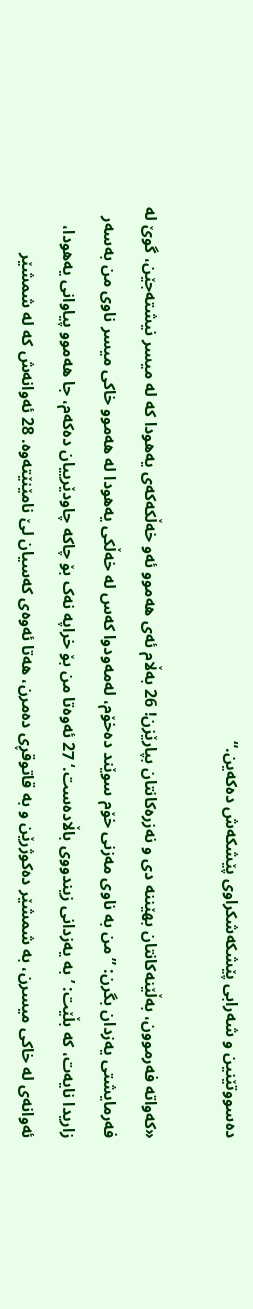دەسووتێنین و شەرابی پێشکەشکراوی پێشکەش دەکەین.“

«کەواتە فەرموون، بەڵێنەکانتان بهێننە دی و نەزرەکانتان بپارێزن! 26 بەڵام ئەی هەموو ئەو خەڵکەکەی یەهودا کە لە میسر نیشتەجێن، گوێ لە فەرمایشتی یەزدان بگرن: ”من بە ناوی مەزنی خۆم سوێند دەخۆم، لەمەودوا کەس لە خەڵکی یەهودا لە هەموو خاکی میسر ناوی من بەسەر زاریدا نایەت، کە بڵێت: ’بە یەزدانی زیندووی باڵادەست.‘ 27 ئەوەتا من بۆ خراپە نەک بۆ چاکە چاودێرییان دەکەم، جا هەموو پیاوانی یەهودا، ئەوانەی لە خاکی میسرن، بە شمشێر دەکوژرێن و بە قاتوقڕی دەمرن، هەتا ئەوەی کەسیان لێ نامێنێتەوە. 28 ئەوانەش کە لە شمشێر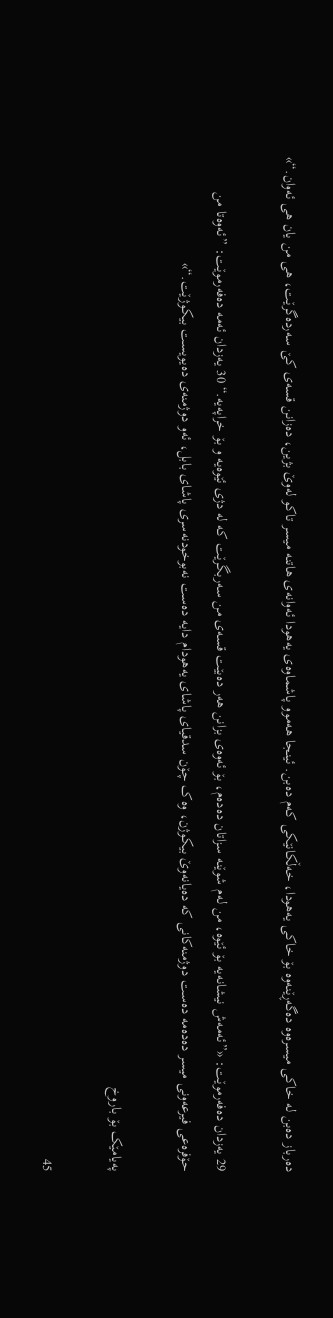دەرباز دەبن لە خاکی میسرەوە دەگەڕێنەوە بۆ خاکی یەهودا، خەڵکانێکی کەم دەبن. ئینجا هەموو پاشماوەی یەهودا ئەوانەی هاتنە میسر تاکو لەوێ بژین، دەزانن قسەی کێ سەردەگرێت، هی من یان هی ئەوان.“»

29 یەزدان دەفەرموێت: «”ئەمەش نیشانەیە بۆ ئێوە، من لەم شوێنە سزاتان دەدەم، بۆ ئەوەی بزانن هەر دەبێت قسەی من سەربگرێت کە لە دژی ئێوەیە و بۆ خراپەیە.“ 30 یەزدان ئەمە دەفەرموێت: ”ئەوەتا من حۆفرەعی فیرعەونی میسر دەدەمە دەست دوژمنەکانی کە دەیانەوێ بیکوژن، وەک چۆن سدقیای پاشای یەهودام دایە دەست نەبوخودنەسری پاشای بابل، ئەو دوژمنەی دەیویست بیکوژێت.“»

پەیامێک بۆ باروخ

45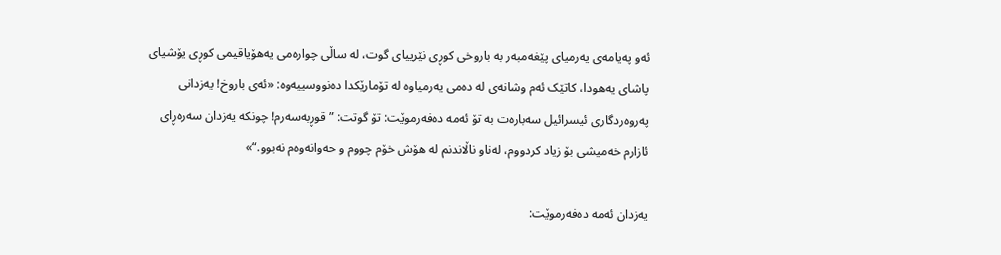ئەو پەیامەی یەرمیای پێغەمبەر بە باروخی کوڕی نێرییای گوت، لە ساڵی چوارەمی یەهۆیاقیمی کوڕی یۆشیای پاشای یەهودا، کاتێک ئەم وشانەی لە دەمی یەرمیاوە لە تۆمارێکدا دەنووسییەوە: «ئەی باروخ! یەزدانی پەروەردگاری ئیسرائیل سەبارەت بە تۆ ئەمە دەفەرموێت: تۆ گوتت: ”قوڕبەسەرم! چونکە یەزدان سەرەڕای ئازارم خەمیشی بۆ زیاد کردووم، لەناو ناڵاندنم لە هۆش خۆم چووم و حەوانەوەم نەبوو.“»

یەزدان ئەمە دەفەرموێت: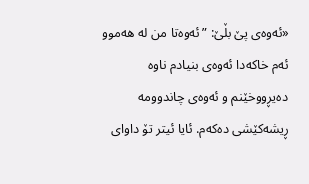«ئەوەی پێ بڵێ: ”ئەوەتا من لە هەموو ئەم خاکەدا ئەوەی بنیادم ناوە دەیڕووخێنم و ئەوەی چاندوومە ڕیشەکێشی دەکەم. ئایا ئیتر تۆ داوای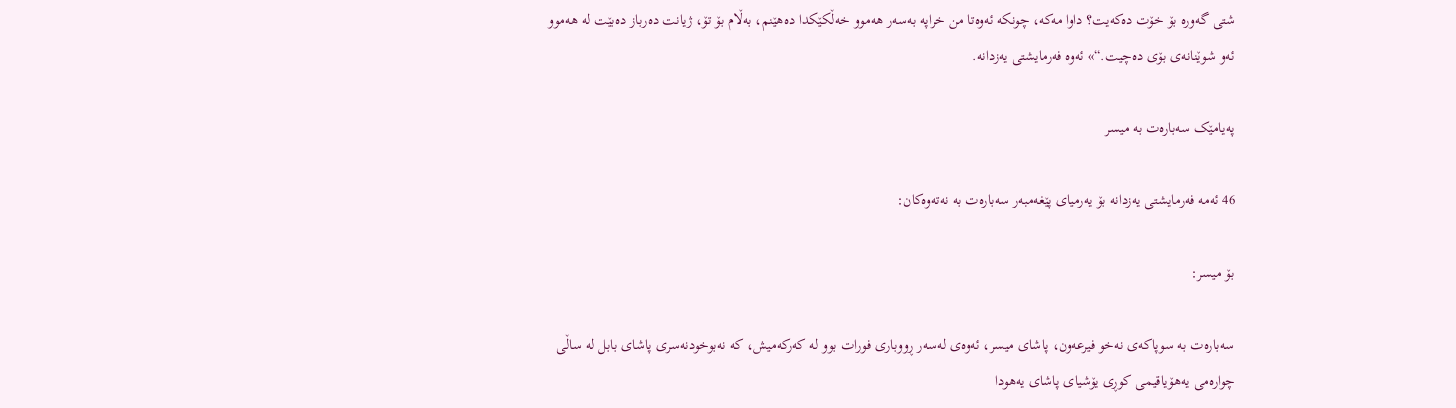شتی گەورە بۆ خۆت دەکەیت؟ داوا مەکە، چونکە ئەوەتا من خراپە بەسەر هەموو خەڵکێکدا دەهێنم، بەڵام بۆ تۆ، ژیانت دەرباز دەبێت لە هەموو ئەو شوێنانەی بۆی دەچیت.“» ئەوە فەرمایشتی یەزدانە.

پەیامێک سەبارەت بە میسر

46 ئەمە فەرمایشتی یەزدانە بۆ یەرمیای پێغەمبەر سەبارەت بە نەتەوەکان:

بۆ میسر:

سەبارەت بە سوپاکەی نەخو فیرعەون، پاشای میسر، ئەوەی لەسەر ڕووباری فورات بوو لە کەرکەمیش، کە نەبوخودنەسری پاشای بابل لە ساڵی چوارەمی یەهۆیاقیمی کوڕی یۆشیای پاشای یەهودا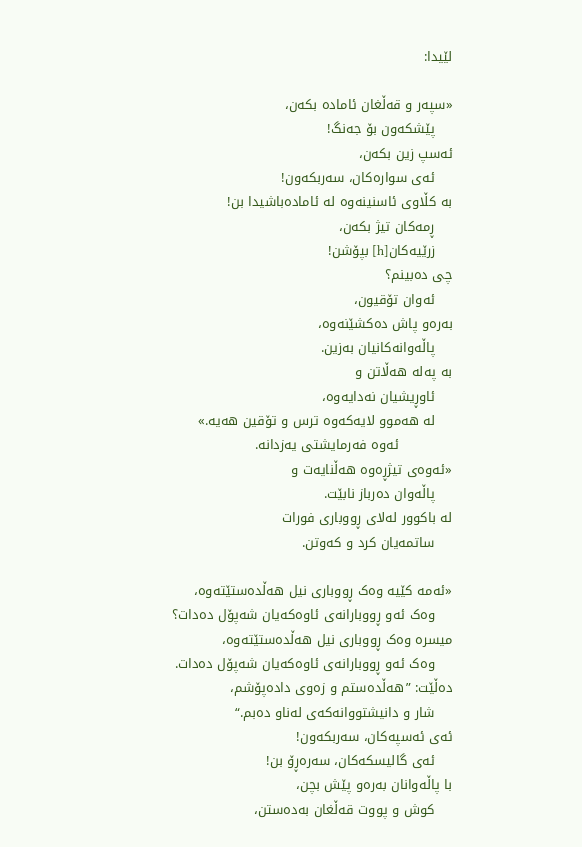لێیدا:

«سپەر و قەڵغان ئامادە بکەن،
    پێشکەون بۆ جەنگ!
ئەسپ زین بکەن،
    ئەی سوارەکان، سەربکەون!
بە کڵاوی ئاسنینەوە لە ئامادەباشیدا بن!
    ڕمەکان تیژ بکەن،
    زرێیەکان[h] بپۆشن!
چی دەبینم؟
    ئەوان تۆقیون،
بەرەو پاش دەکشێنەوە،
    پاڵەوانەکانیان بەزین.
بە پەلە هەڵاتن و
    ئاوڕیشیان نەدایەوە،
    لە هەموو لایەکەوە ترس و تۆقین هەیە.»
            ئەوە فەرمایشتی یەزدانە.
«ئەوەی تیژڕەوە هەڵنایەت و
    پاڵەوان دەرباز نابێت.
لە باکوور لەلای ڕووباری فورات
    ساتمەیان کرد و کەوتن.

«ئەمە کێیە وەک ڕووباری نیل هەڵدەستێتەوە،
    وەک ئەو ڕووبارانەی ئاوەکەیان شەپۆل دەدات؟
میسرە وەک ڕووباری نیل هەڵدەستێتەوە،
    وەک ئەو ڕووبارانەی ئاوەکەیان شەپۆل دەدات.
دەڵێت: ”هەڵدەستم و زەوی دادەپۆشم،
    شار و دانیشتووانەکەی لەناو دەبم.“
ئەی ئەسپەکان، سەربکەون!
    ئەی گالیسکەکان، سەرەڕۆ بن!
با پاڵەوانان بەرەو پێش بچن،
    کوش و پووت قەڵغان بەدەستن،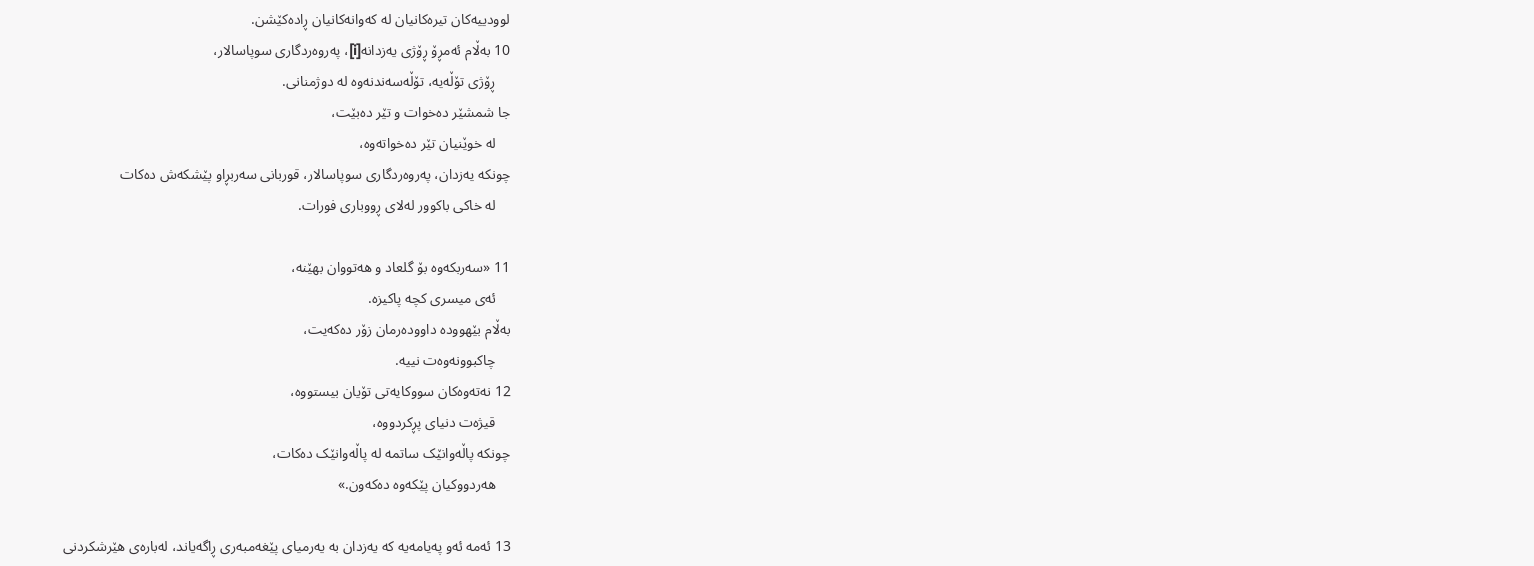لوودییەکان تیرەکانیان لە کەوانەکانیان ڕادەکێشن.
10 بەڵام ئەمڕۆ ڕۆژی یەزدانە[i]، پەروەردگاری سوپاسالار،
    ڕۆژی تۆڵەیە، تۆڵەسەندنەوە لە دوژمنانی.
جا شمشێر دەخوات و تێر دەبێت،
    لە خوێنیان تێر دەخواتەوە،
چونکە یەزدان، پەروەردگاری سوپاسالار، قوربانی سەربڕاو پێشکەش دەکات
    لە خاکی باکوور لەلای ڕووباری فورات.

11 «سەربکەوە بۆ گلعاد و هەتووان بهێنە،
    ئەی میسری کچە پاکیزە.
بەڵام بێهوودە داوودەرمان زۆر دەکەیت،
    چاکبوونەوەت نییە.
12 نەتەوەکان سووکایەتی تۆیان بیستووە،
    قیژەت دنیای پڕکردووە،
چونکە پاڵەوانێک ساتمە لە پاڵەوانێک دەکات،
    هەردووکیان پێکەوە دەکەون.»

13 ئەمە ئەو پەیامەیە کە یەزدان بە یەرمیای پێغەمبەری ڕاگەیاند، لەبارەی هێرشکردنی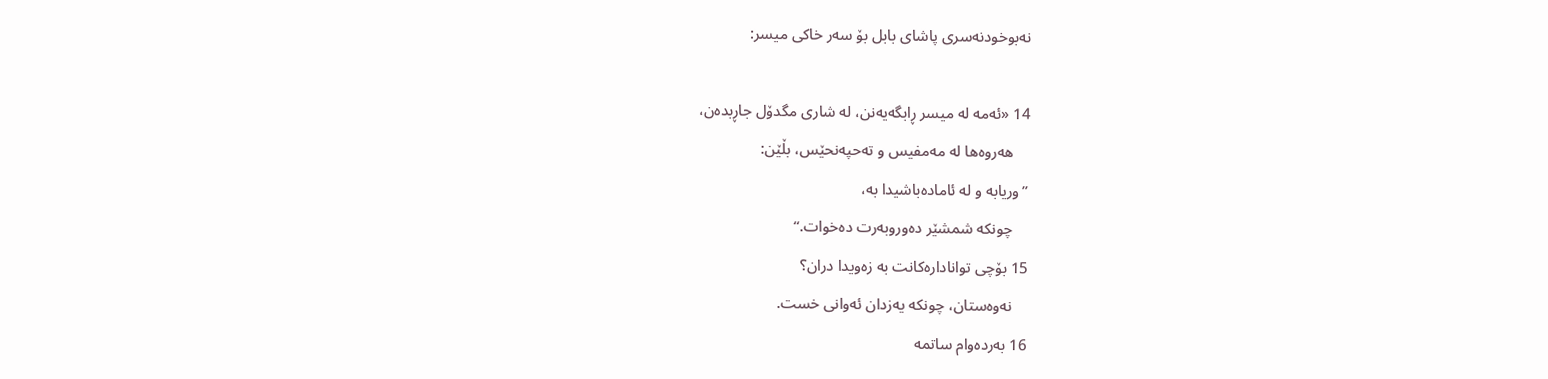نەبوخودنەسری پاشای بابل بۆ سەر خاکی میسر:

14 «ئەمە لە میسر ڕابگەیەنن، لە شاری مگدۆل جاڕبدەن،
    هەروەها لە مەمفیس و تەحپەنحێس، بڵێن:
”وریابە و لە ئامادەباشیدا بە،
    چونکە شمشێر دەوروبەرت دەخوات.“
15 بۆچی توانادارەکانت بە زەویدا دران؟
    نەوەستان، چونکە یەزدان ئەوانی خست.
16 بەردەوام ساتمە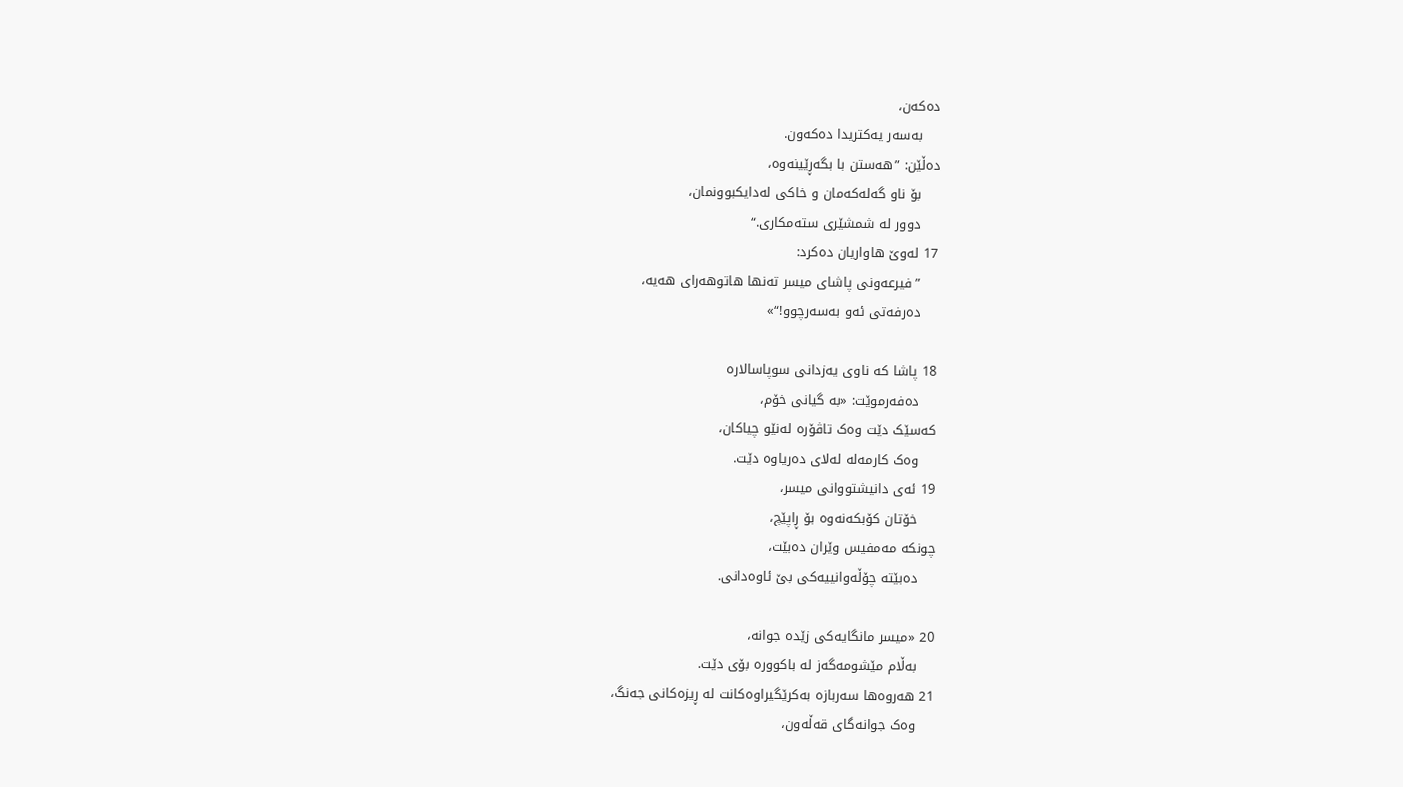دەکەن،
    بەسەر یەکتریدا دەکەون.
دەڵێن: ”هەستن با بگەڕێینەوە،
    بۆ ناو گەلەکەمان و خاکی لەدایکبوونمان،
    دوور لە شمشێری ستەمکاری.“
17 لەوێ هاواریان دەکرد:
    ”فیرعەونی پاشای میسر تەنها هاتوهەرای هەیە،
    دەرفەتی ئەو بەسەرچوو!“»

18 پاشا کە ناوی یەزدانی سوپاسالارە
    دەفەرموێت: «بە گیانی خۆم،
کەسێک دێت وەک تاڤۆرە لەنێو چیاکان،
    وەک کارمەلە لەلای دەریاوە دێت.
19 ئەی دانیشتووانی میسر،
    خۆتان کۆبکەنەوە بۆ ڕاپێچ،
چونکە مەمفیس وێران دەبێت،
    دەبێتە چۆڵەوانییەکی بێ ئاوەدانی.

20 «میسر مانگایەکی زێدە جوانە،
    بەڵام مێشومەگەز لە باکوورە بۆی دێت.
21 هەروەها سەربازە بەکرێگیراوەکانت لە ڕیزەکانی جەنگ،
    وەک جوانەگای قەڵەون،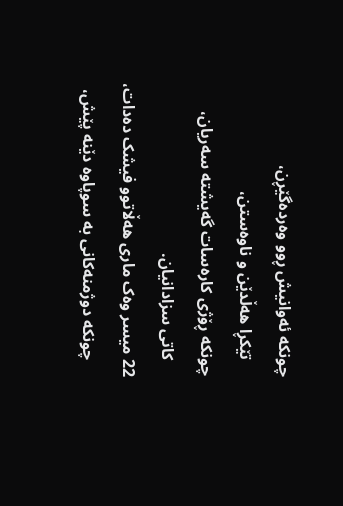چونکە ئەوانیش ڕوو وەردەگێڕن،
    تێکڕا هەڵدێن و ناوەستن،
چونکە ڕۆژی کارەسات گەیشتە سەریان،
    کاتی سزادانیان.
22 میسر وەک ماری هەڵاتوو فیشک دەدات،
    چونکە دوژمنەکانی بە سوپاوە دێنە پێش،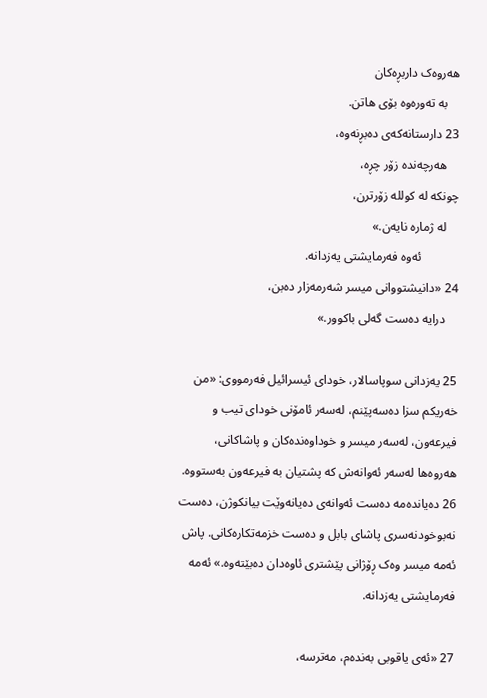هەروەک داربڕەکان
    بە تەورەوە بۆی هاتن.
23 دارستانەکەی دەبڕنەوە،
    هەرچەندە زۆر چڕە،
چونکە لە کوللە زۆرترن،
    لە ژمارە نایەن.»
            ئەوە فەرمایشتی یەزدانە.
24 «دانیشتووانی میسر شەرمەزار دەبن،
    درایە دەست گەلی باکوور.»

25 یەزدانی سوپاسالار، خودای ئیسرائیل فەرمووی: «من خەریکم سزا دەسەپێنم، لەسەر ئامۆنی خودای تیب و فیرعەون، لەسەر میسر و خوداوەندەکان و پاشاکانی، هەروەها لەسەر ئەوانەش کە پشتیان بە فیرعەون بەستووە. 26 دەیاندەمە دەست ئەوانەی دەیانەوێت بیانکوژن، دەست نەبوخودنەسری پاشای بابل و دەست خزمەتکارەکانی. پاش ئەمە میسر وەک ڕۆژانی پێشتری ئاوەدان دەبێتەوە.» ئەمە فەرمایشتی یەزدانە.

27 «ئەی یاقوبی بەندەم، مەترسە،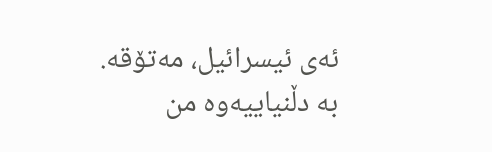ئەی ئیسرائیل، مەتۆقە.
بە دڵنیاییەوە من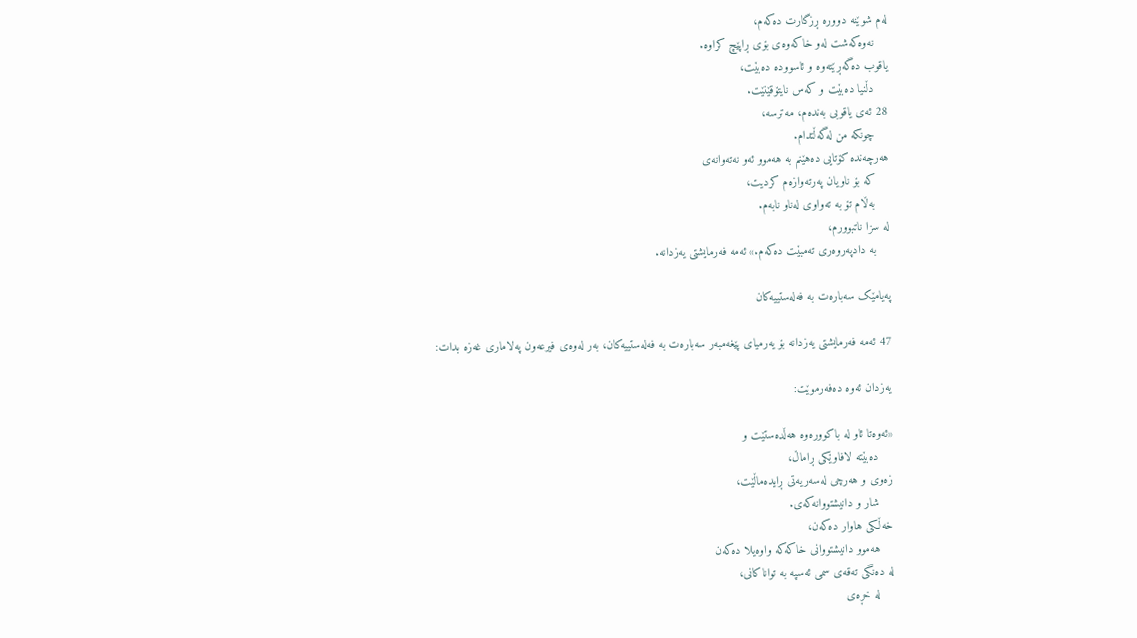لەم شوێنە دوورە ڕزگارت دەکەم،
    نەوەکەشت لەو خاکەوەی بۆی ڕاپێچ کراوە.
یاقوب دەگەڕێتەوە و ئاسوودە دەبێت،
    دڵنیا دەبێت و کەس نایتۆقێنێت.
28 ئەی یاقوبی بەندەم، مەترسە،
    چونکە من لەگەڵتدام.
هەرچەندە کۆتایی دەهێنم بە هەموو ئەو نەتەوانەی
    کە بۆ ناویان پەرتەوازەم کردیت،
    بەڵام تۆ بە تەواوی لەناو نابەم.
لە سزا ناتبوورم،
    بە دادپەروەری تەمبێت دەکەم.» ئەمە فەرمایشتی یەزدانە.

پەیامێک سەبارەت بە فەلەستییەکان

47 ئەمە فەرمایشتی یەزدانە بۆ یەرمیای پێغەمبەر سەبارەت بە فەلەستییەکان، بەر لەوەی فیرعەون پەلاماری غەزە بدات:

یەزدان ئەوە دەفەرموێت:

«ئەوەتا ئاو لە باکوورەوە هەڵدەستێت و
    دەبێتە لافاوێکی ڕاماڵ،
زەوی و هەرچی لەسەریەتی ڕایدەماڵێت،
    شار و دانیشتووانەکەی.
خەڵکی هاوار دەکەن،
    هەموو دانیشتووانی خاکەکە واوەیلا دەکەن
لە دەنگی تەقەی سمی ئەسپە بە تواناکانی،
    لە خڕەی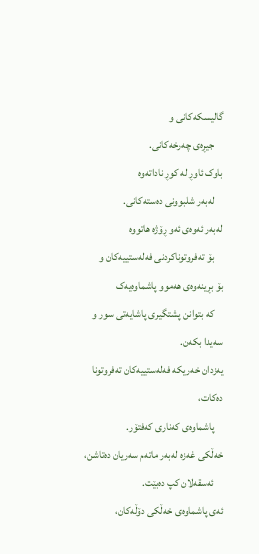گالیسکەکانی و
    جیڕەی چەرخەکانی.
باوک ئاوڕ لە کوڕ ناداتەوە
    لەبەر شلبوونی دەستەکانی.
لەبەر ئەوەی ئەو ڕۆژە هاتووە
    بۆ تەفروتوناکردنی فەلەستییەکان و
بۆ بڕینەوەی هەموو پاشماوەیەک
    کە بتوانن پشتگیری پاشایەتی سور و سەیدا بکەن.
یەزدان خەریکە فەلەستییەکان تەفروتونا دەکات،
    پاشماوەی کەناری کەفتۆر.
خەڵکی غەزە لەبەر ماتەم سەریان دەتاشن،
    ئەسقەلان کپ دەبێت.
ئەی پاشماوەی خەڵکی دۆڵەکان،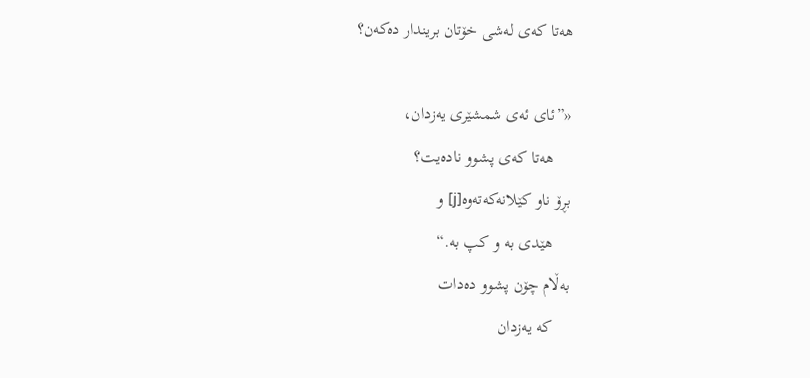هەتا کەی لەشی خۆتان بریندار دەکەن؟

«”ئای ئەی شمشێری یەزدان،
    هەتا کەی پشوو نادەیت؟
بڕۆ ناو کێلانەکەتەوە[j] و
    هێدی بە و کپ بە.“
بەڵام چۆن پشوو دەدات
    کە یەزدان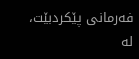فەرمانی پێکردبێت،
لە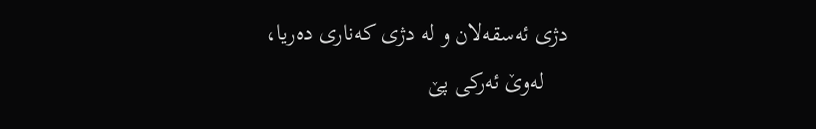دژی ئەسقەلان و لە دژی کەناری دەریا،
    لەوێ ئەرکی پێ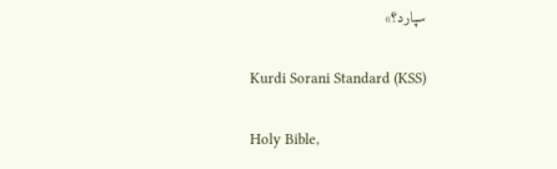سپارد؟»

Kurdi Sorani Standard (KSS)

Holy Bible,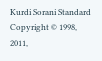Kurdi Sorani Standard Copyright © 1998, 2011,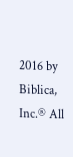2016 by Biblica, Inc.® All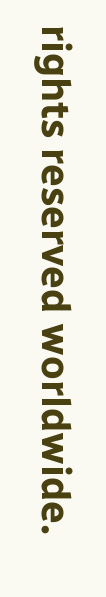rights reserved worldwide.